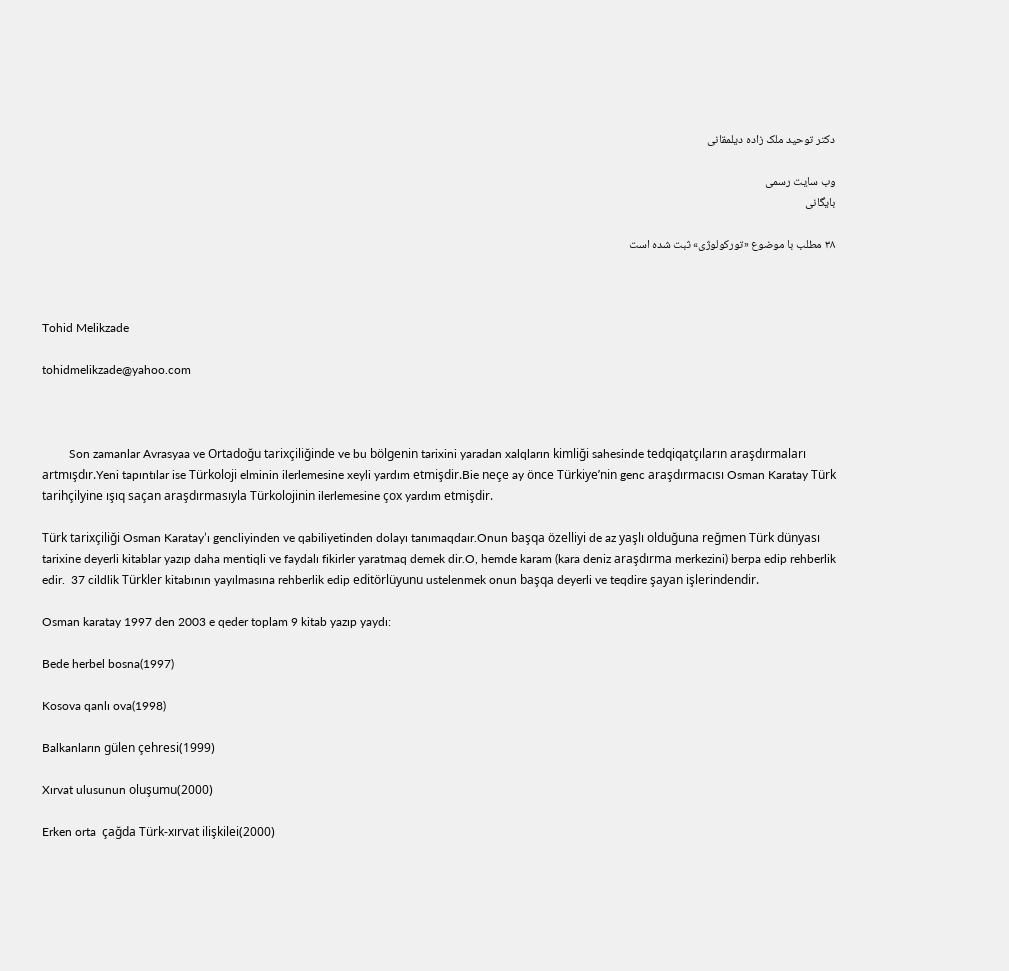دکتر توحید ملک زاده دیلمقانی

وب سایت رسمی
بایگانی

۳۸ مطلب با موضوع «تورکولوژی» ثبت شده است



Tohid Melikzade

tohidmelikzade@yahoo.com



         Son zamanlar Avrasyaa ve Ortadoğu tarixçiliğinde ve bu bölgenin tarixini yaradan xalqların kimliği sahesinde tedqiqatçıların araşdırmaları artmışdır.Yeni tapıntılar ise Türkoloji elminin ilerlemesine xeyli yardım etmişdir.Bie neçe ay önce Türkiye’nin genc araşdırmacısı Osman Karatay Türk tarihçilyine ışıq saçan araşdırmasıyla Türkolojinin ilerlemesine çox yardım etmişdir.

Türk tarixçiliği Osman Karatay’ı gencliyinden ve qabiliyetinden dolayı tanımaqdaır.Onun başqa özelliyi de az yaşlı olduğuna reğmen Türk dünyası tarixine deyerli kitablar yazıp daha mentiqli ve faydalı fikirler yaratmaq demek dir.O, hemde karam (kara deniz araşdırma merkezini) berpa edip rehberlik edir.  37 cildlik Türkler kitabının yayılmasına rehberlik edip editörlüyunu ustelenmek onun başqa deyerli ve teqdire şayan işlerindendir.

Osman karatay 1997 den 2003 e qeder toplam 9 kitab yazıp yaydı:

Bede herbel bosna(1997)

Kosova qanlı ova(1998)

Balkanların gülen çehresi(1999)

Xırvat ulusunun oluşumu(2000)

Erken orta  çağda Türk-xırvat ilişkilei(2000)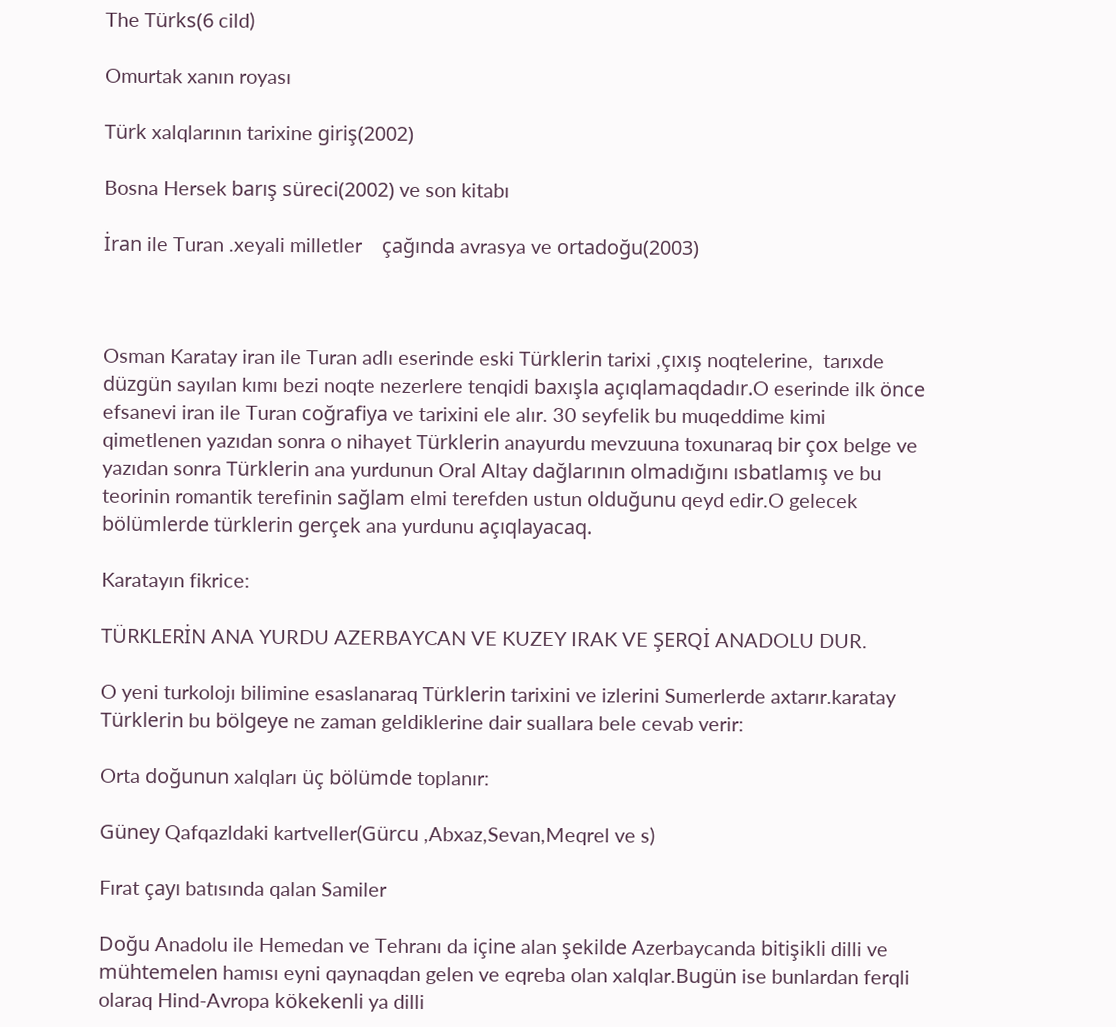The Türks(6 cild)

Omurtak xanın royası

Türk xalqlarının tarixine giriş(2002)

Bosna Hersek barış süreci(2002) ve son kitabı

İran ile Turan .xeyali milletler    çağında avrasya ve ortadoğu(2003)



Osman Karatay iran ile Turan adlı eserinde eski Türklerin tarixi ,çıxış noqtelerine,  tarıxde düzgün sayılan kımı bezi noqte nezerlere tenqidi baxışla açıqlamaqdadır.O eserinde ilk önce efsanevi iran ile Turan coğrafiya ve tarixini ele alır. 30 seyfelik bu muqeddime kimi qimetlenen yazıdan sonra o nihayet Türklerin anayurdu mevzuuna toxunaraq bir çox belge ve yazıdan sonra Türklerin ana yurdunun Oral Altay dağlarının olmadığını ısbatlamış ve bu teorinin romantik terefinin sağlam elmi terefden ustun olduğunu qeyd edir.O gelecek bölümlerde türklerin gerçek ana yurdunu açıqlayacaq.

Karatayın fikrice:

TÜRKLERİN ANA YURDU AZERBAYCAN VE KUZEY IRAK VE ŞERQİ ANADOLU DUR.

O yeni turkolojı bilimine esaslanaraq Türklerin tarixini ve izlerini Sumerlerde axtarır.karatay Türklerin bu bölgeye ne zaman geldiklerine dair suallara bele cevab verir:

Orta doğunun xalqları üç bölümde toplanır:

Güney Qafqazldaki kartveller(Gürcu ,Abxaz,Sevan,Meqrel ve s)

Fırat çayı batısında qalan Samiler

Doğu Anadolu ile Hemedan ve Tehranı da içine alan şekilde Azerbaycanda bitişikli dilli ve mühtemelen hamısı eyni qaynaqdan gelen ve eqreba olan xalqlar.Bugün ise bunlardan ferqli olaraq Hind-Avropa kökekenli ya dilli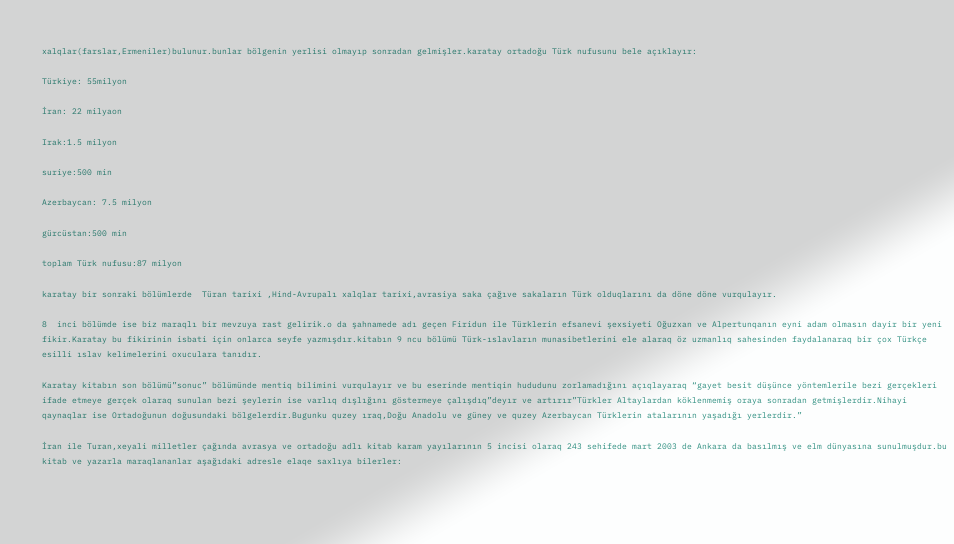xalqlar(farslar,Ermeniler)bulunur.bunlar bölgenin yerlisi olmayıp sonradan gelmişler.karatay ortadoğu Türk nufusunu bele açıklayır:

Türkiye: 55milyon

İran: 22 milyaon

Irak:1.5 milyon

suriye:500 min

Azerbaycan: 7.5 milyon

gürcüstan:500 min

toplam Türk nufusu:87 milyon

karatay bir sonraki bölümlerde  Türan tarixi ,Hind-Avrupalı xalqlar tarixi,avrasiya saka çağıve sakaların Türk olduqlarını da döne döne vurqulayır.

8  inci bölümde ise biz maraqlı bir mevzuya rast gelirik.o da şahnamede adı geçen Firidun ile Türklerin efsanevi şexsiyeti Oğuzxan ve Alpertunqanın eyni adam olmasın dayir bir yeni fikir.Karatay bu fikirinin isbati için onlarca seyfe yazmışdır.kitabın 9 ncu bölümü Türk-ıslavların munasibetlerini ele alaraq öz uzmanlıq sahesinden faydalanaraq bir çox Türkçe esilli ıslav kelimelerini oxuculara tanıdır.

Karatay kitabın son bölümü”sonuc” bölümünde mentiq bilimini vurqulayır ve bu eserinde mentiqin hududunu zorlamadığını açıqlayaraq “gayet besit düşünce yöntemlerile bezi gerçekleri ifade etmeye gerçek olaraq sunulan bezi şeylerin ise varlıq dışlığını göstermeye çalışdıq”deyır ve artırır”Türkler Altaylardan köklenmemiş oraya sonradan getmişlerdir.Nihayi qaynaqlar ise Ortadoğunun doğusundaki bölgelerdir.Bugunku quzey ıraq,Doğu Anadolu ve güney ve quzey Azerbaycan Türklerin atalarının yaşadığı yerlerdir.”

İran ile Turan,xeyali milletler çağında avrasya ve ortadoğu adlı kitab karam yayılarının 5 incisi olaraq 243 sehifede mart 2003 de Ankara da basılmış ve elm dünyasına sunulmuşdur.bu kitab ve yazarla maraqlananlar aşağıdaki adresle elaqe saxlıya bilerler: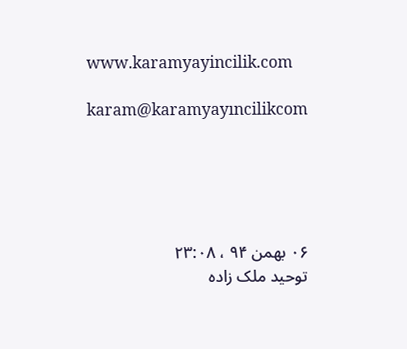www.karamyayincilik.com

karam@karamyayıncilikcom





۰۶ بهمن ۹۴ ، ۲۳:۰۸
توحید ملک زاده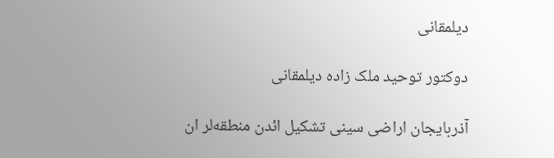دیلمقانی

دوکتور توحید ملک زاده دیلمقانی

آذربایجان اراضی سینی تشکیل ائدن منطقه‌لر ان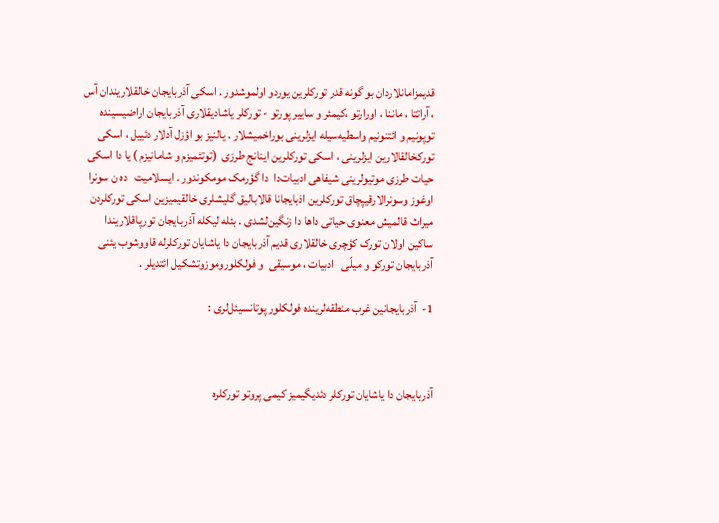قدیمزامانلاردان بو گونه قدر تورکلرین یوردو اولموشدور . اسکی آذربایجان خالقلاریندان آس ، آراتتا ، ماننا ، اورارتو ،کیمئر و ساییر پورتو - تورکلر یاشادیقلاری آذربایجان اراضیسینده توپونیم و ائتنونیم واسطیه‌سیله ایزلرینی بوراخمیشلار . یالنیز بو اؤز‌ل آدلار دئییل ، اسکی تورکخالقالارین ایزلرینی ، اسکی تورکلرین اینانج طرزی  (توتئمیزم و شامانیزم ) یا دا اسکی حیات طرزی موتیولرینی شیفاهی ادبیات‌دا  دا گؤرمک مومکوندور . ایسلامیت   ده ن سونرا اوغوز وسونرالارقیپچاق تورکلرین اذبایجانا قالابالیق گلیشلری خالقیمیزین اسکی تورکلردن میراث قالمیش معنوی حیاتی داها دا زنگین‌لشدی . بئله لیکله آذربایجان تورپاقلاریندا ساکین اولان تورک کؤچری خالقلاری قدیم آذربایجان دا یاشایان تورکلرله قاووشوب یئنی آذربایجان تورکو و میلّی   ادبیات ، موسیقی  و فولکلوروموزوتشکیل ائتدیلر .

1-  آذربایجانین غرب منطقه‌لرینده فولکلور پوتانسیئل‌لری :



آذربایجان دا یاشایان تورکلر دئدیگیمیز کیمی پروتو تورکلره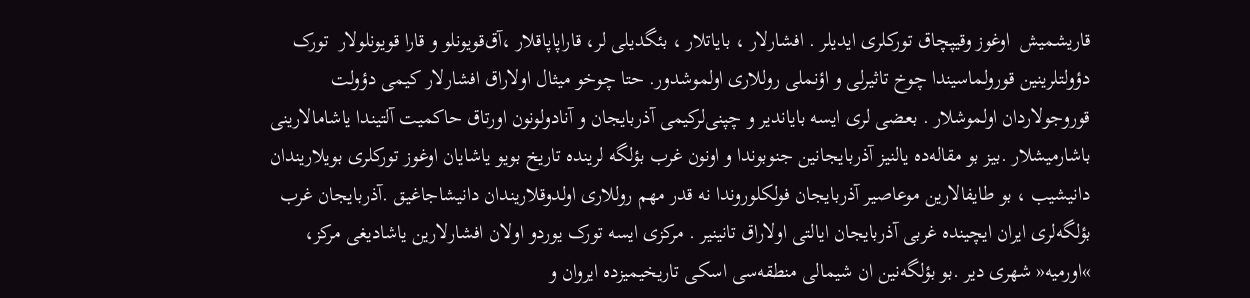قاریشمیش  اوغوز وقیپچاق تورکلری ایدیلر . افشارلار ، بایاتلار ، بئگدیلی لر، قاراپاپاقلار ،آق‌قویونلو و قارا قویونلولار  تورک دؤولتلرینین قورولماسیندا چوخ تاثیرلی و اؤنملی روللاری اولموشدور. حتا چوخو میثال اولاراق افشارلار کیمی دؤولت قوروجولاردان اولموشلار . بعضی لری ایسه بایاندیر و چپنی‌لرکیمی آذربایجان و آنادولونون اورتاق حاکمیت آلتیندا یاشامالارینی باشارمیشلار .بیز بو مقاله‌ده یالنیز آذربایجانین جنوبوندا و اونون غرب بؤلگه لرینده تاریخ بویو یاشایان اوغوز تورکلری بویلاریندان دانیشیب ، بو طایفالارین موعاصیر آذربایجان فولکلوروندا نه قدر مهم روللاری اولدوقلاریندان دانیشاجاغیق .آذربایجان غرب بؤلگه‌لری ایران ایچینده غربی آذربایجان ایالتی اولاراق تانینیر . مرکزی ایسه تورک یوردو اولان افشارلارین یاشادیغی مرکز، »اورمیه« شهری دیر .بو بؤلگه‌نین ان شیمالی منطقه‌سی اسکی تاریخیمیزده ایروان و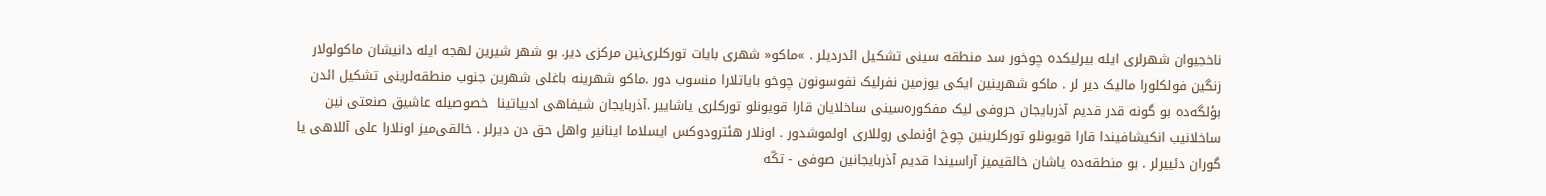ناخجیوان شهرلری ایله بیرلیکده چوخور سد منطقه سینی تشکیل ائدردیلر . »ماکو« شهری بایات تورکلری‌نین مرکزی دیر. بو شهر شیرین لهجه ایله دانیشان ماکولولار زنگین فولکلورا مالیک دیر لر . ماکو شهرینین ایکی یوزمین نفرلیک نفوسونون چوخو بایاتلارا منسوب دور .ماکو شهرینه باغلی شهرین جنوب منطقه‌لرینی تشکیل ائدن بؤلگه‌ده بو گونه قدر قدیم آذربایجان حروفی لیک مفکوره‌سینی ساخلایان قارا قویونلو تورکلری یاشاییر .آذربایجان شیفاهی ادبیاتینا  خصوصیله عاشیق صنعتی نین ساخلانیب انکیشافیندا قارا قویونلو تورکلرینین چوخ اؤنملی روللاری اولموشدور . اونلار هئترودوکس ایسلاما اینانیر واهل حق دن دیرلر . خالقی‌میز اونلارا علی آللاهی یا گوران دئییرلر . بو منطقه‌ده یاشان خالقیمیز آراسیندا قدیم آذربایجانین صوفی - تکّه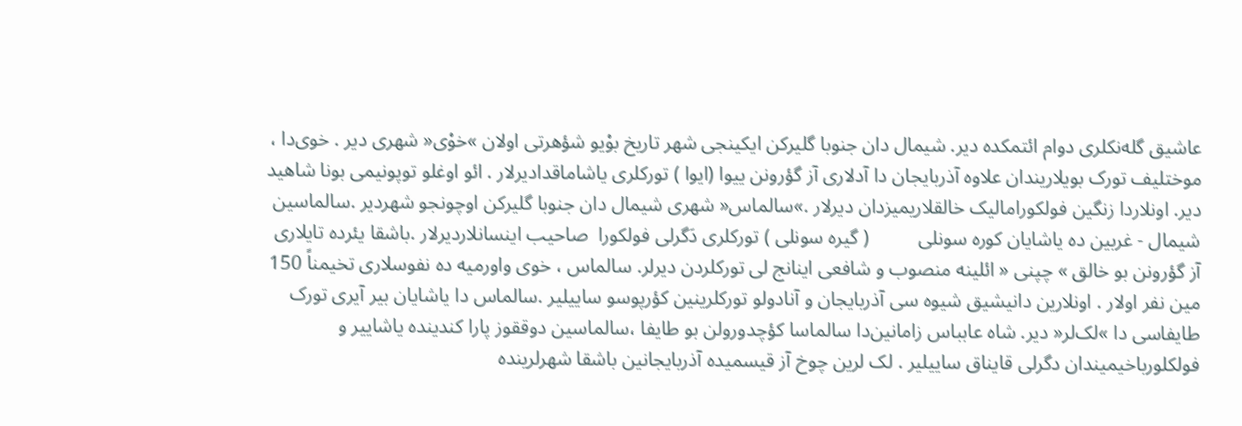عاشیق گله‌نکلری دوام ائتمکده دیر. شیمال دان جنوبا گلیرکن ایکینجی شهر تاریخ بوْیو شؤهرتی اولان »خوْی« شهری دیر . خوی‌دا ، موختلیف تورک بویلاریندان علاوه آذربایجان دا آدلاری آز گؤرونن ییوا (ایوا ) تورکلری یاشاماقدادیرلار . ائو اوغلو توپونیمی بونا شاهید دیر. اونلاردا زنگین فولکورامالیک خالقلاریمیزدان دیرلار .»سالماس« شهری شیمال دان جنوبا گلیرکن اوچونجو شهردیر .سالماسین شیمال - غربین ده یاشایان کوره سونلی          ( گیره سونلی ) تورکلری دَگرلی فولکورا  صاحیب اینسانلاردیرلار .باشقا یئرده تایلاری آز گؤرونن بو خالق » چپنی « ائلینه منصوب و شافعی اینانج لی تورکلردن دیرلر. سالماس ، خوی واورمیه ده نفوسلاری تخیمناً 150 مین نفر اولار . اونلارین دانیشیق شیوه سی آذربایجان و آنادولو تورکلرینین کؤرپوسو ساییلیر .سالماس دا یاشایان بیر آیری تورک طایفاسی دا »لک‌لر« دیر. شاه عابباس زامانین‌دا سالماسا کؤچدورولن بو طایفا ،سالماسین دوققوز پارا کندینده یاشاییر و فولکلورباخیمیندان دگرلی قایناق ساییلیر . لک لرین چوخ آز قیسمیده آذربایجانین باشقا شهرلرینده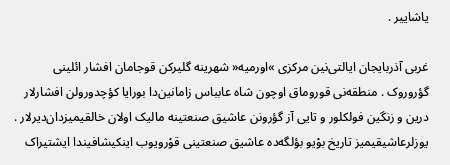یاشاییر .

غربی آذربایجان ایالتی‌نین مرکزی »اورمیه« شهرینه گلیرکن قوجامان افشار ائلینی گؤروروک . منطقه‌نی قوروماق اوچون شاه عابباس زامانین‌دا بورایا کؤچدورولن افشارلار درین و زنگین فولکلور و تایی آز گؤرونن عاشیق صنعتینه مالیک اولان خالقیمیزدان‌دیرلار . یوزلرعاشیقیمیز تاریخ بوْیو بؤلگه‌ده عاشیق صنعتینی قوْرویوب اینکیشافیندا ایشتیراک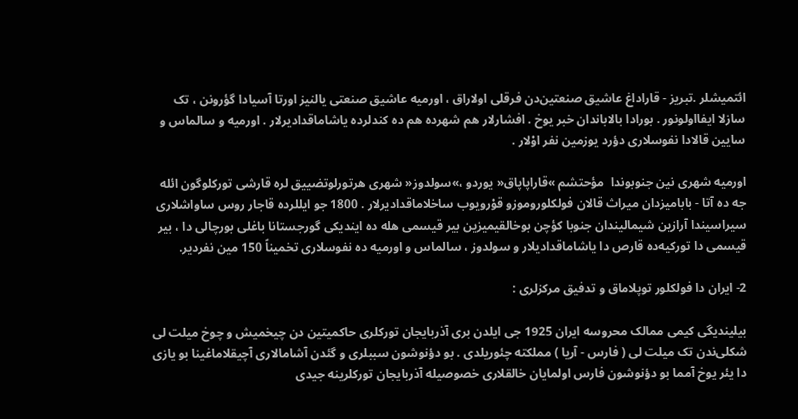ائتمیشلر .تبریز - قاراداغ عاشیق صنعتین‌دن فرقلی اولاراق ، اورمیه عاشیق صنعتی یالنیز اورتا آسیادا گؤرونن ، تک سازلا ایفااولونور . بورادا بالاباندان خبر یوخ . افشارلار هم شهرده هم ده کندلرده یاشاماقدادیرلار . اورمیه و سالماس و سایین قالادا نفوسلاری دؤرد یوزمین نفر اوْلار .

اورمیه شهری نین جنوبوندا  مؤحتشم »قاراپاپاق« یوردو ،»سولدوز« شهری هرتورلوتضییق لره قارشی تورکلوگون ائله جه ده آتا - بابامیزدان میراث قالان فولکلوروموزو قوْرویوب ساخلاماقدادیرلار . 1800 جو ایللرده قاجار روس ساواشلاری سیراسیندا آرازین شیمالیندان جنوبا کؤچن بوخالقیمیزین بیر قیسمی هله ده ایندیکی گورجستانا باغلی بورچالی دا ، بیر قیسمی دا تورکیه‌ده قارص دا یاشاماقدادیلار و سولدوز ، سالماس و اورمیه ده نفوسلاری تخمیناً 150 مین نفردیر.

2- ایران دا فولکلور توپلاماق و تدفیق مرکز‌لری :

بیلیندیگی کیمی ممالک محروسه ایران 1925 جی ایلدن بری آذربایجان تورکلری حاکمیتین دن چیخمیش و چوخ میلت لی شکلی‌ندن تک میلت لی ( فارس - آریا ) مملکته چئوریلدی . بو دؤنوشون سببلری و گئدن آشامالاری آچیقلاماغینا بو یازی دا یئر یوخ آمما بو دؤنوشون فارس اولمایان خالقلاری خصوصیله آذربایجان تورکلرینه جیدی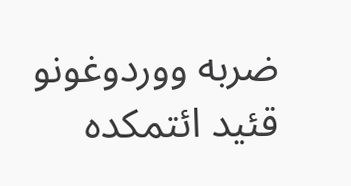ضربه ووردوغونو قئید ائتمکده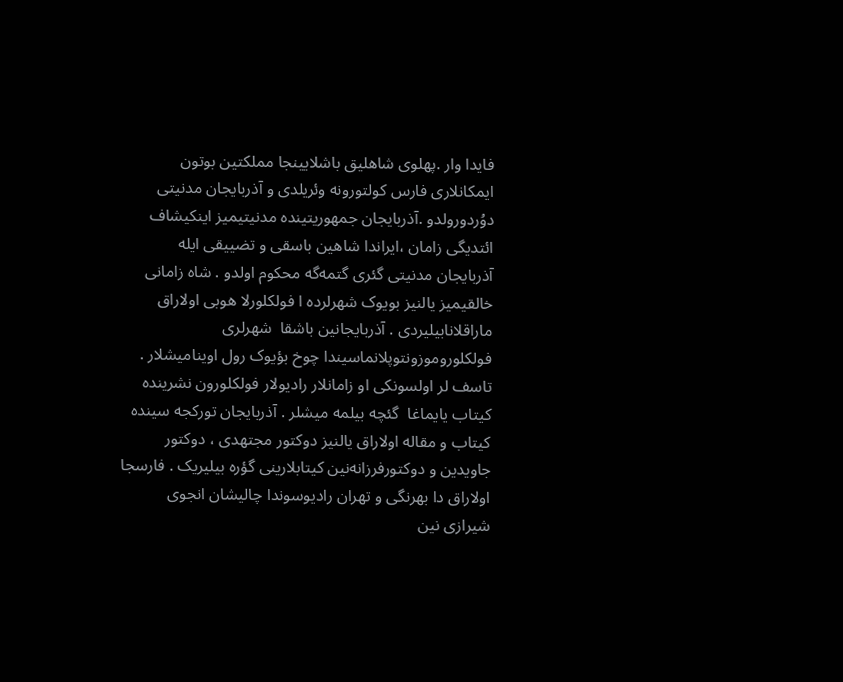فایدا وار .پهلوی شاهلیق باشلایینجا مملکتین بوتون ایمکانلاری فارس کولتورونه وئریلدی و آذربایجان مدنیتی         دوُردورولدو .آذربایجان جمهوریتینده مدنیتیمیز اینکیشاف ائتدیگی زامان ،ایراندا شاهین باسقی و تضییقی ایله آذربایجان مدنیتی گئری گتمه‌گه محکوم اولدو . شاه زامانی خالقیمیز یالنیز بویوک شهرلرده ا فولکلورلا هوبی اولاراق  ماراقلانابیلیردی . آذربایجانین باشقا  شهرلری فولکلوروموزونتوپلانماسیندا چوخ بؤیوک رول اوینامیشلار . تاسف لر اولسونکی او زامانلار رادیولار فولکلورون نشرینده کیتاب یایماغا  گئچه بیلمه میشلر . آذربایجان تورکجه سینده کیتاب و مقاله اولاراق یالنیز دوکتور مجتهدی ، دوکتور جاویدین و دوکتورفرزانه‌نین کیتابلارینی گؤره بیلیریک . فارسجا اولاراق دا بهرنگی و تهران رادیو‌سوندا چالیشان انجوی شیرازی نین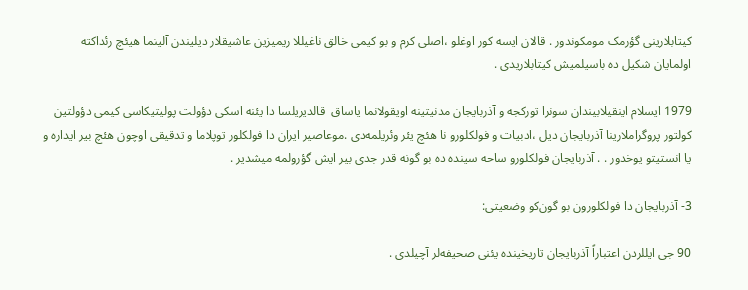کیتابلارینی گؤرمک مومکوندور . قالان ایسه کور اوغلو ،اصلی کرم و بو کیمی خالق ناغیللا ریمیزین عاشیقلار دیلیندن آلینما هیئچ رئداکته اولمایان شکیل ده باسیلمیش کیتابلاریدی .

1979 ایسلام اینقیلابیندان سونرا تورکجه و آذربایجان مدنیتینه اویقولانما یاساق  قالدیریلسا دا یئنه اسکی دؤولت پولیتیکاسی کیمی دؤولتین کولتور پروگراملارینا آذربایجان دیل ،ادبیات و فولکلورو نا هئچ یئر وئریلمه‌دی .موعاصیر ایران دا فولکلور توپلاما و تدقیقی اوچون هئچ بیر ایداره و یا انستیتو یوخدور . . آذربایجان فولکلورو ساحه سینده ده بو گونه قدر جدی بیر ایش گؤرولمه میشدیر .

3- آذربایجان دا فولکلورون بو گون‌کو وضعیتی:

90 جی ایللردن اعتباراً آذربایجان تاریخینده یئنی صحیفه‌لر آچیلدی .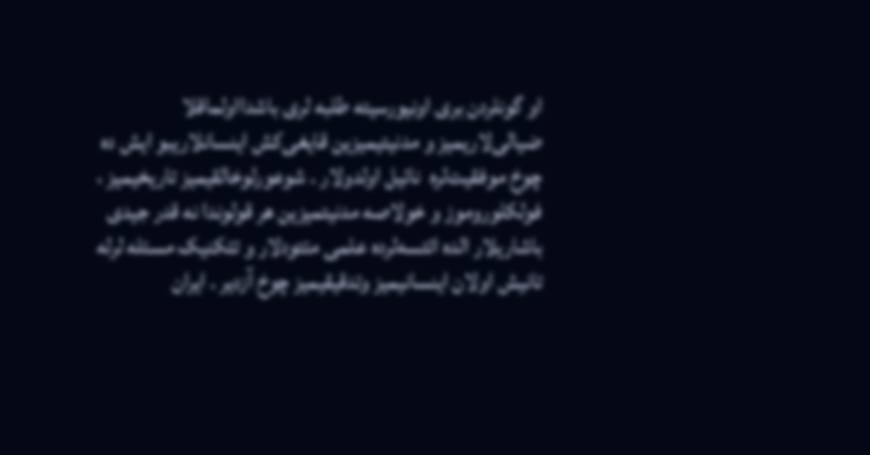او گونلردن بری اونیورسیته طلبه لری باشدااولماقلا ضیالی‌لاریمیز و مدنیتیمیزین قایغی‌کش اینسانلاریبو ایش ده چوخ موفقیت‌لره  نائیل اولدولار . شوعورلوخالقیمیز تاریخیمیز ، فولکلوروموز و خولاصه مدنیتمیزین هر قولوندا نه قدر جیدی باشاریلار الده ائتسه‌لرده علمی مئتودلار و تئکنیک مسئله لرله تانیش اولان اینسانیمیز وتدقیقیمیز چوخ آزدیر . ایران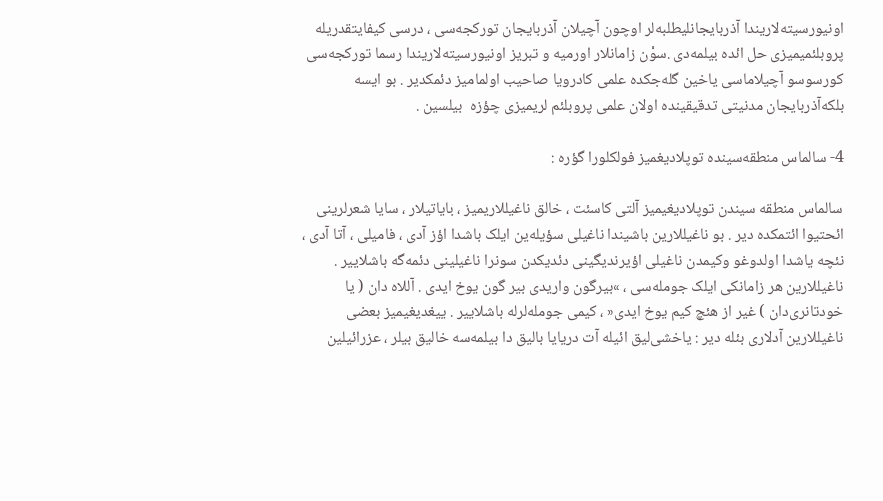اونیورسیته‌لاریندا آذربایجانلیطلبه‌لر اوچون آچیلان آذربایجان تورکجه‌سی ، درسی کیفایتقدریله پروبلئمیمیزی حل ائده بیلمه‌دی .سوْن زامانلار اورمیه و تبریز اونیورسیته‌لاریندا رسما تورکجه‌سی کورسوسو آچیلاماسی یاخین گله‌جکده علمی کادرویا صاحیب اولمامیز دئمکدیر . بو ایسه بلکه‌آذربایجان مدنیتی تدقیقینده اولان علمی پروبلئم لریمیزی چؤزه  بیلسین .

4- سالماس منطقه‌سینده توپلادیغمیز فولکلورا گؤره :

سالماس منطقه سیندن توپلادیغیمیز آلتی کاسئت ، خالق ناغیللاریمیز ، بایاتیلار ، سایا شعرلرینی ائحتیوا ائتمکده دیر . بو ناغیللارین باشیندا ناغیلی سؤیله‌ین ایلک باشدا اؤز آدی ، فامیلی ، آتا آدی ، نئچه یاشدا اولدوغو وکیمدن ناغیلی اؤیرندیگینی دئدیکدن سونرا ناغیلینی دئمه‌گه باشلاییر . ناغیللارین هر زامانکی ایلک جومله‌سی ، »بیرگون واریدی بیر گون یوخ ایدی . آللاه دان ( یا خودتانری‌دان ) غیر از هئچ کیم یوخ ایدی« ، کیمی جومله‌لرله باشلاییر . ییغدیغیمیز بعضی ناغیللارین آدلاری بئله دیر : یاخشی‌لیق ائیله آت دریایا بالیق دا بیلمه‌سه خالیق بیلر ، عزرائیلین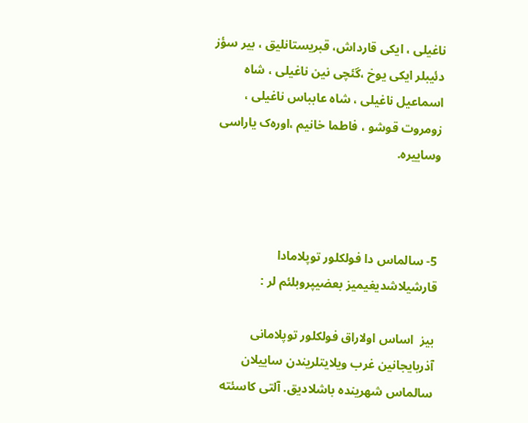ناغیلی ، ایکی قارداش، قبریستانلیق ، بیر سؤز دئیبلر ایکی یوخ ،گئچی نین ناغیلی ، شاه اسماعیل ناغیلی ، شاه عابباس ناغیلی ، زومروت قوشو ، فاطما خانیم ،اوره‌ک یاراسی وساییره.



5- سالماس دا فولکلور توپلامادا قارشیلاشدیغیمیز بعضیپروبلئم لر :

بیز  اساس اولاراق فولکلور توپلامانی آذربایجانین غرب ویلایتلریندن ساییلان سالماس شهرینده باشلادیق. آلتی کاسئته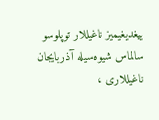ییغدیغیمیز ناغیللار توپلوسو سالماس شیوه‌سیله آذربایجان ناغیللاری ،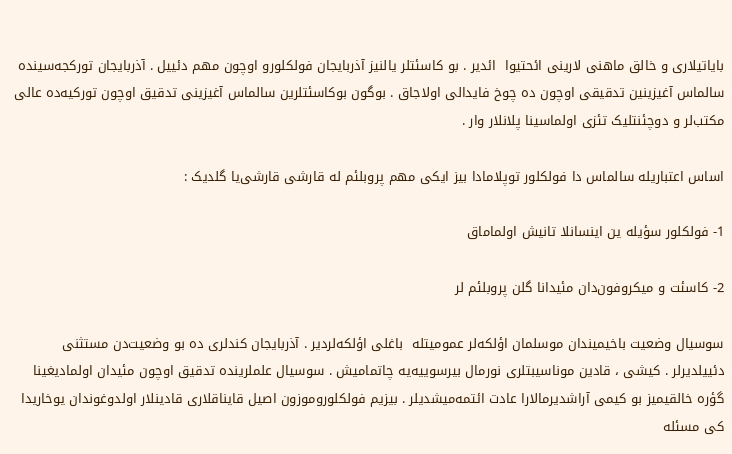بایاتیلاری و خالق ماهنی لارینی ائحتیوا  ائدیر . بو کاسئتلر یالنیز آذربایجان فولکلورو اوچون مهم دئییل . آذربایجان تورکجه‌سینده سالماس آغیزینین تدقیقی اوچون ده چوخ فایدالی اولاجاق . بوگون بوکاسئتلرین سالماس آغیزینی تدقیق اوچون تورکیه‌ده عالی مکتب‌لر و دوچئنتلیک تئزی اولماسینا پلانلار وار .

اساس اعتباریله سالماس دا فولکلور توپلامادا بیز ایکی مهم پروبلئم له قارشی قارشی‌یا گلدیک :

1- فولکلور سؤیله ین اینسانلا تانیش اولماماق

2- کاسئت و میکروفون‌دان مئیدانا گلن پروبلئم لر

سوسیال وضعیت باخیمیندان موسلمان اؤلکه‌لر عمومیتله  باغلی اؤلکه‌لردیر . آذربایجان کندلری ده بو وضعیت‌دن مستثنی دئییلدیرلر . کیشی ، قادین موناسیبتلری نورمال بیرسوییه‌یه چاتمامیش . سوسیال علملرینده تدقیق اوچون مئیدان اولمادیغینا گؤره خالقیمیز بو کیمی آراشدیرمالارا عادت ائتمه‌میشدیلر . بیزیم فولکلوروموزون اصیل قایناقلاری قادینلار اولدوغوندان یوخاریدا کی مسئله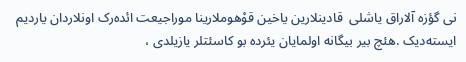نی گؤزه آلاراق یاشلی  قادینلارین یاخین قوْهوملارینا موراجیعت ائده‌رک اونلاردان یاردیم ایسته‌دیک .هئچ بیر بیگانه اولمایان یئرده بو کاسئتلر یازیلدی ،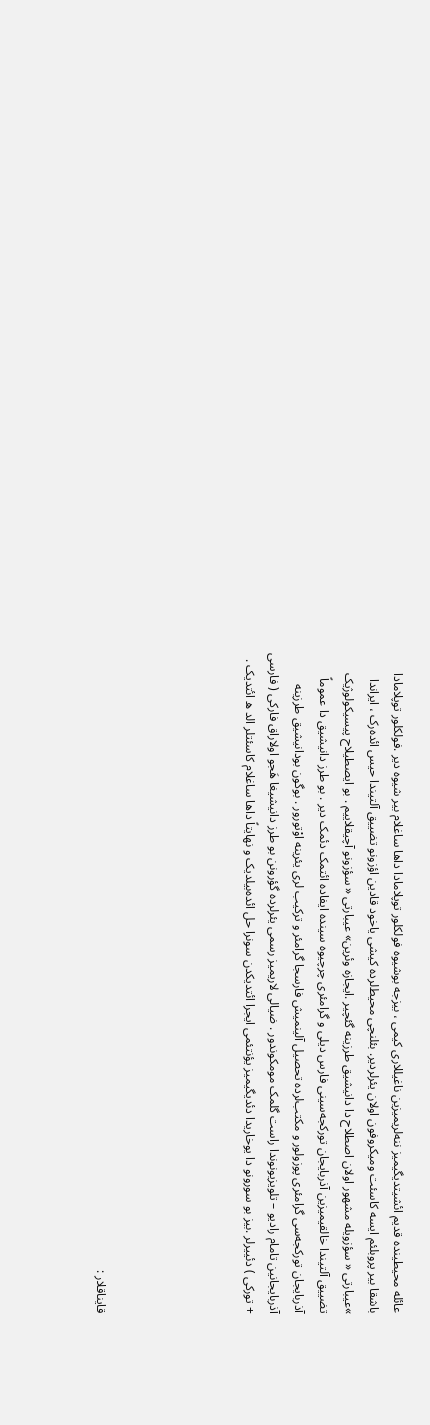عائله محیطینده قدیم ائشیتدیگیمیز ننه‌لریمیزین ناغیللاری کیمی ، بیزجه بوشیوه‌ فولکلور توپلامادا داها ساغلام بیر شیوه دیر .فولکلور توپلامادا باشقا بیر پروبلئم ایسه کاسئت ومیکروفون اولان یئرلردیر. بئلنچی محیط‌لرده کیشی یاخود قادین اؤزونو تضییق آلتیندا حیس ائده‌رک ، ایراندا »عیبارتی « سؤزویله مشهور اولان اصطلاح دا دانیشیق طرزینه گئچیر .ایجازه وئرین» عیبارتی « سؤزونو آچیقلاییم . بو ایصطیلاح پیسیکولوژیک تضییق آلتیندا خالقیمیزین آذربایجان تورکجه‌سینی فارس دیلی و گرامئری چرچیوه سینده ایفاده ائتمک دئمک دیر . بو طرز دانیشیق دا عموماً آذربایجان تورکجه‌سی گرامئری پوزولور و مکتب‌لرده تحصیل آلینمیش فارسجا گرامئر و ترکیب لری یئرینه اوْتورور . بوگون بودانیشیق طرزینه آذربایجانین تامام رادیو – تلویزیونوندا راست گلمک مومکوندور . ضیالی لاریمیز رسمی یئرلرده گؤرونن بو طرز دانیشیغا هَجو اولاراق فارکی ( فارسی + تورکی ) دئییرلر .بیز بو سورونو دا یوخاریدا دئدیگیمیز یؤنتئمی ایجرا ائتدیکدن سونرا حل ائده‌بیلدیک و نهایتاً داها ساغلام کاسئتلر الد ه ائتدیک .





قایناقلار :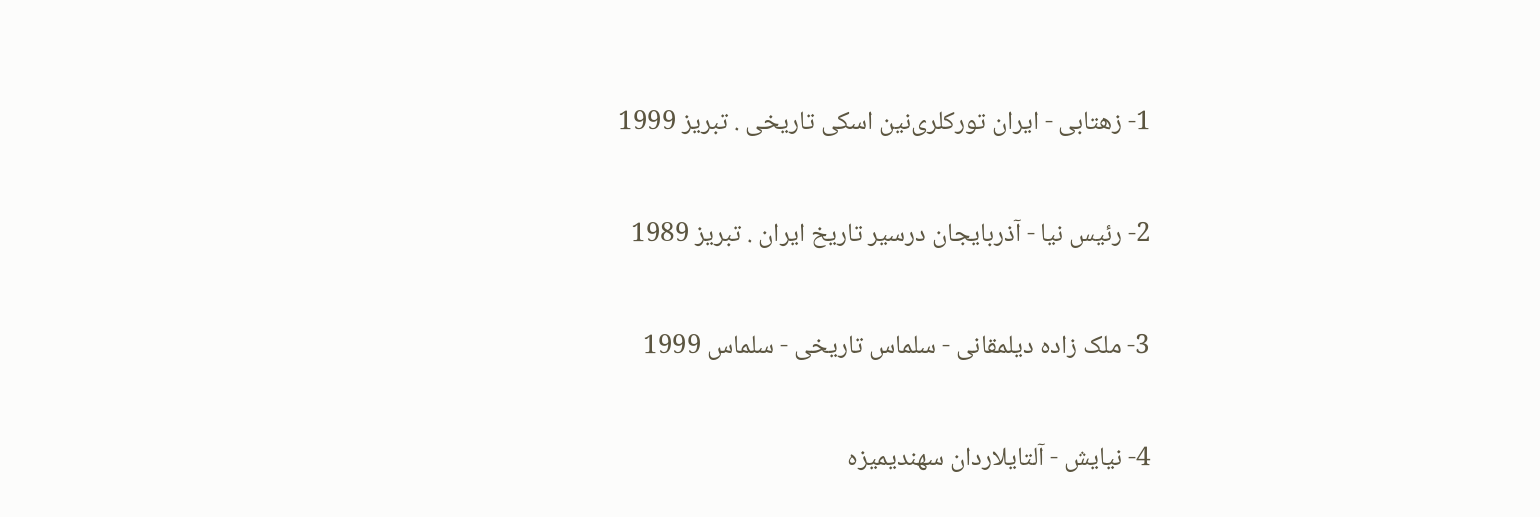1- زهتابی - ایران تورکلری‌نین اسکی تاریخی . تبریز 1999

2- رئیس نیا - آذربایجان درسیر تاریخ ایران . تبریز 1989

3- ملک زاده دیلمقانی - سلماس تاریخی - سلماس 1999

4- نیایش - آلتایلاردان سهندیمیزه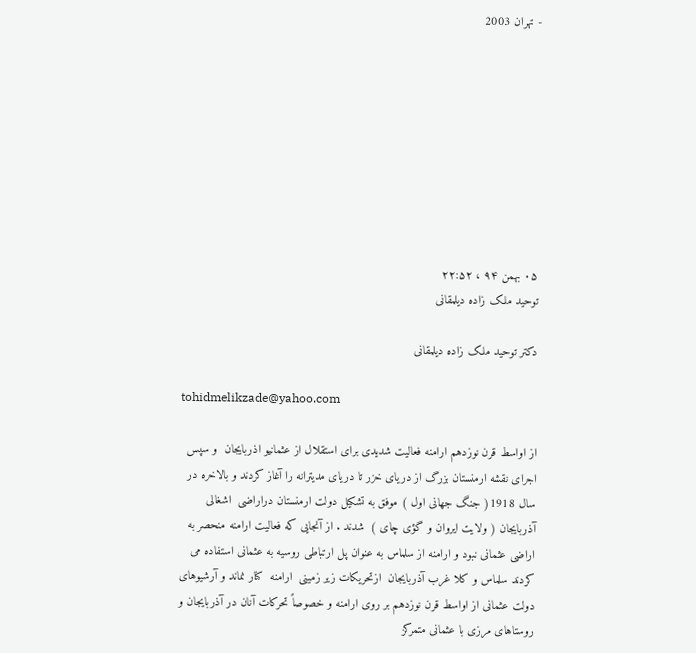- تهران 2003









۰۵ بهمن ۹۴ ، ۲۲:۵۲
توحید ملک زاده دیلمقانی

دکتر توحید ملک زاده دیلمقانی

tohidmelikzade@yahoo.com

از اواسط قرن نوزدهم ارامنه فعالیت شدیدی برای استقلال از عثمانیو اذربایجان  و سپس اجرای نقشه ارمنستان بزرگ از دریای خزر تا دریای مدیترانه را آغاز کردند و بالاخره در سال 1918( جنگ جهانی اول ) موفق به تشکیل دولت ارمنستان دراراضی  اشغالی آذربایجان ( ولایت ایروان و گؤی چای )  شدند . از آنجایی که فعالیت ارامنه منحصر به اراضی عثمانی نبود و ارامنه از سلماس به عنوان پل ارتباطی روسیه به عثمانی استفاده می کردند سلماس و کلا غرب آذربایجان  ازتحریکات زیر زمینی  ارامنه  کنار نماند و آرشیوهای دولت عثمانی از اواسط قرن نوزدهم بر روی ارامنه و خصوصاً تحرکات آنان در آذربایجان و روستاهای مرزی با عثمانی متمرکز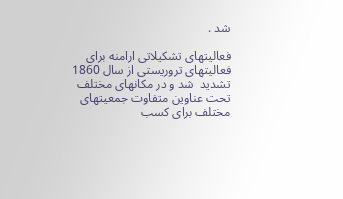شد .

فعالیتهای تشکیلاتی ارامنه برای فعالیتهای تروریستی از سال 1860 تشدید  شد و در مکانهای مختلف تحت عناوین متفاوت جمعیتهای مختلف برای کسب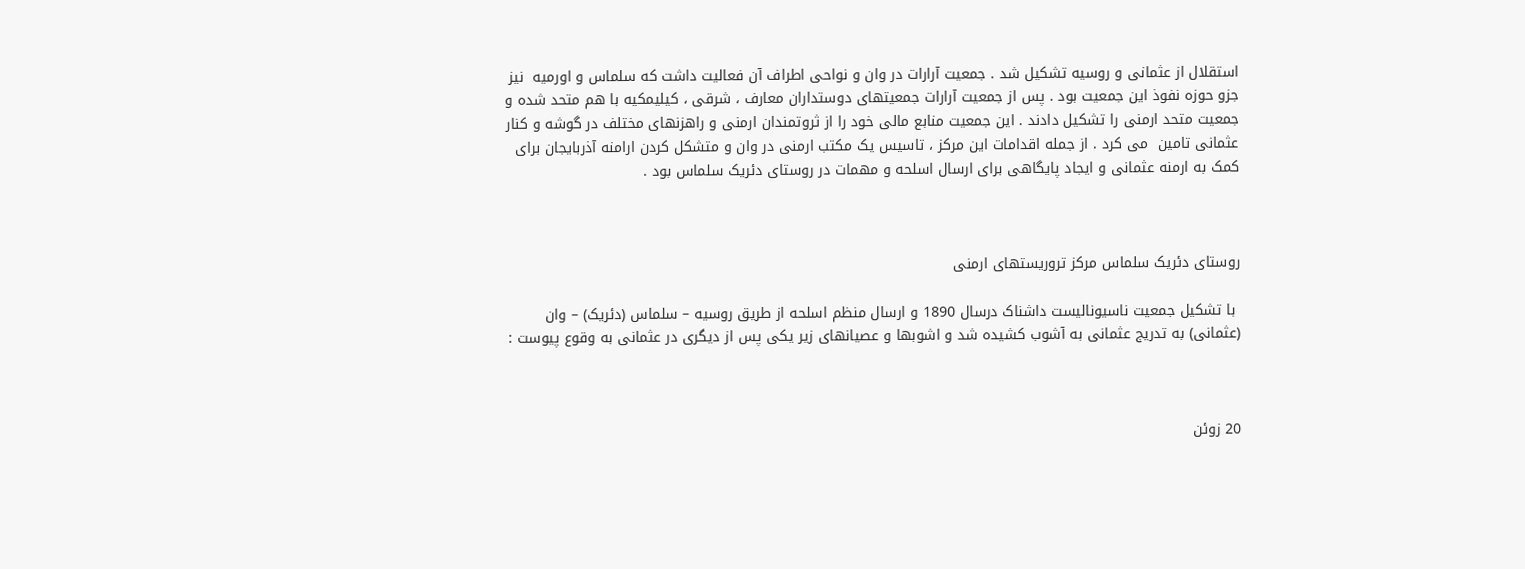استقلال از عثمانی و روسیه تشکیل شد . جمعیت آرارات در وان و نواحی اطراف آن فعالیت داشت که سلماس و اورمیه  نیز جزو حوزه نفوذ این جمعیت بود . پس از جمعیت آرارات جمعیتهای دوستداران معارف ، شرقی ، کیلیمکیه با هم متحد شده و جمعیت متحد ارمنی را تشکیل دادند . این جمعیت منابع مالی خود را از ثروتمندان ارمنی و راهزنهای مختلف در گوشه و کنار عثمانی تامین  می کرد . از جمله اقدامات این مرکز ، تاسیس یک مکتب ارمنی در وان و متشکل کردن ارامنه آذربایجان برای کمک به ارمنه عثمانی و ایجاد پایگاهی برای ارسال اسلحه و مهمات در روستای دئریک سلماس بود .



روستای دئریک سلماس مرکز تروریستهای ارمنی

 با تشکیل جمعیت ناسیونالیست داشناک درسال 1890 و ارسال منظم اسلحه از طریق روسیه – سلماس (دئریک) – وان (عثمانی) به تدریج عثمانی به آشوب کشیده شد و اشوبها و عصیانهای زیر یکی پس از دیگری در عثمانی به وقوع پیوست :



20 زوئن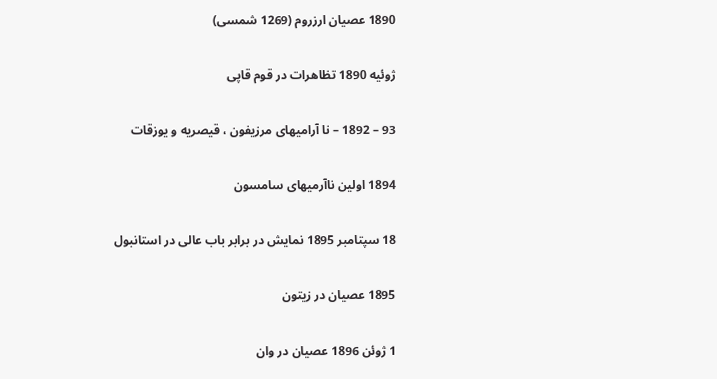1890 عصیان ارزروم (1269 شمسی)

ژوئیه 1890 تظاهرات در قوم قاپی

93 – 1892 – نا آرامیهای مرزیفون ، قیصریه و یوزقات

1894 اولین ناآرمیهای سامسون

18 سپتامبر 1895 نمایش در برابر باب عالی در استانبول

1895 عصیان در زیتون

1 ژوئن 1896 عصیان در وان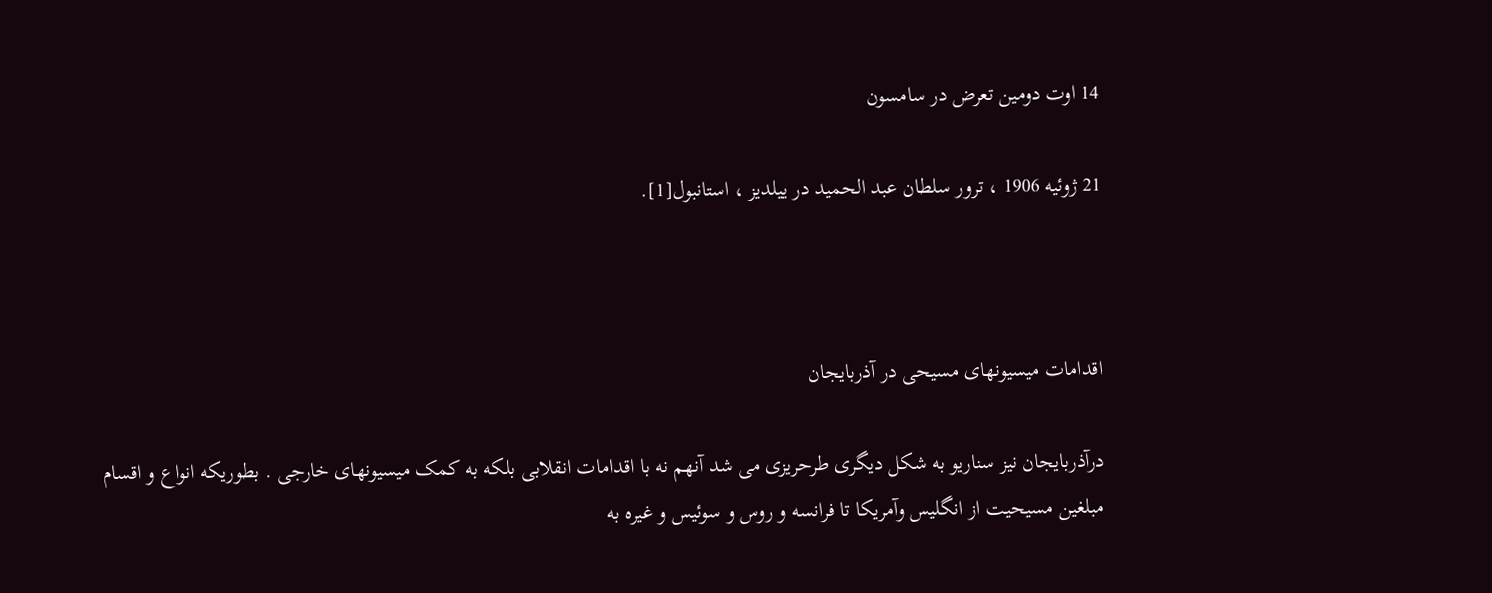14 اوت دومین تعرض در سامسون

21 ژوئیه 1906 ، ترور سلطان عبد الحمید در ییلدیز ، استانبول[1].



اقدامات میسیونهای مسیحی در آذربایجان

درآذربایجان نیز سناریو به شکل دیگری طرحریزی می شد آنهم نه با اقدامات انقلابی بلکه به کمک میسیونهای خارجی . بطوریکه انواع و اقسام مبلغین مسیحیت از انگلیس وآمریکا تا فرانسه و روس و سوئیس و غیره به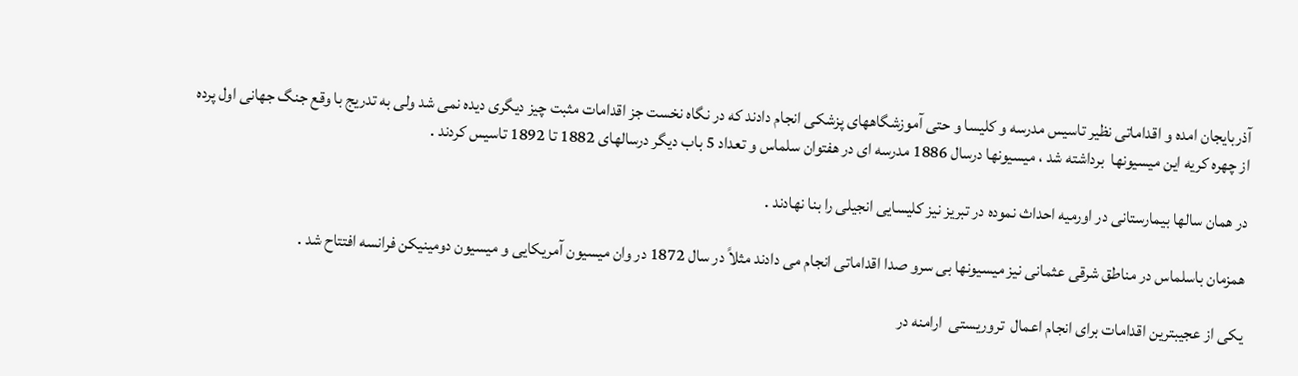آذربایجان امده و اقداماتی نظیر تاسیس مدرسه و کلیسا و حتی آموزشگاههای پزشکی انجام دادند که در نگاه نخست جز اقدامات مثبت چیز دیگری دیده نمی شد ولی به تدریج با وقع جنگ جهانی اول پرده از چهره کریه این میسیونها  برداشته شد ، میسیونها درسال 1886 مدرسه ای در هفتوان سلماس و تعداد 5 باب دیگر درسالهای 1882 تا 1892 تاسیس کردند .

در همان سالها بیمارستانی در اورمیه احداث نموده در تبریز نیز کلیسایی انجیلی را بنا نهادند .

همزمان باسلماس در مناطق شرقی عثمانی نیز میسیونها بی سرو صدا اقداماتی انجام می دادند مثلاً در سال 1872 در وان میسیون آمریکایی و میسیون دومینیکن فرانسه افتتاح شد .

یکی از عجیبترین اقدامات برای انجام اعمال  تروریستی  ارامنه در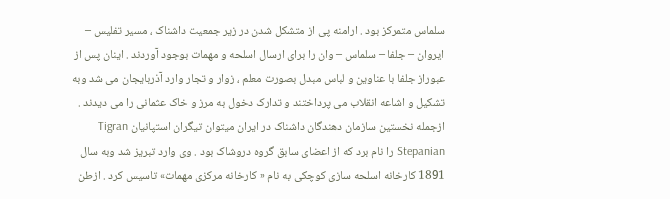سلماس متمرکز بود . ارامنه پی از متشکل شدن در زیر جمعیت داشناک ، مسیر تفلیس – ایروان – جلفا – سلماس – وان را برای ارسال اسلحه و مهمات بوجود آوردند . اینان پس از عبوراز جلفا با عناوین و لباس مبدل بصورت معلم ، زوار و تجار وارد آذربایجان می شد وبه تشکیل و اشاعه انقلاب می پرداختند و تدارک دخول به مرز و خاک عثمانی را می دیدند . ازجمله نخستین سازمان دهندگان داشناک در ایران میتوان تیگران استپانیان Tigran Stepanian را نام برد که از اعضای سابق گروه دروشاک بود . وی وارد تبریز شد وبه سال 1891 کارخانه اسلحه سازی کوچکی به نام « کارخانه مرکزی مهمات» تاسیس کرد . ازطن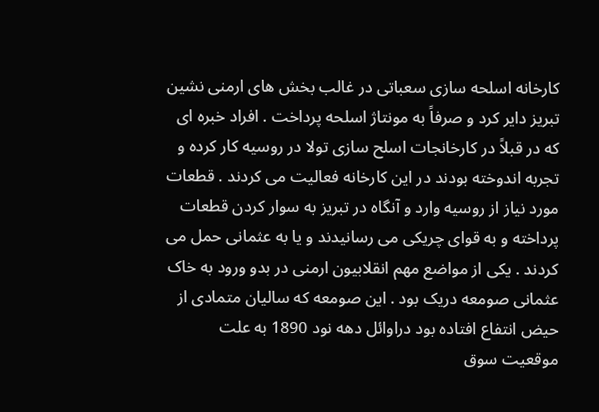کارخانه اسلحه سازی سعباتی در غالب بخش های ارمنی نشین تبریز دایر کرد و صرفاً به مونتاژ اسلحه پرداخت . افراد خبره ای که در قبلاً در کارخانجات اسلح سازی تولا در روسیه کار کرده و تجربه اندوخته بودند در این کارخانه فعالیت می کردند . قطعات مورد نیاز از روسیه وارد و آنگاه در تبریز به سوار کردن قطعات پرداخته و به قوای چریکی می رسانیدند و یا به عثمانی حمل می کردند . یکی از مواضع مهم انقلابیون ارمنی در بدو ورود به خاک عثمانی صومعه دریک بود . این صومعه که سالیان متمادی از حیض انتفاع افتاده بود دراوائل دهه نود 1890 به علت موقعیت سوق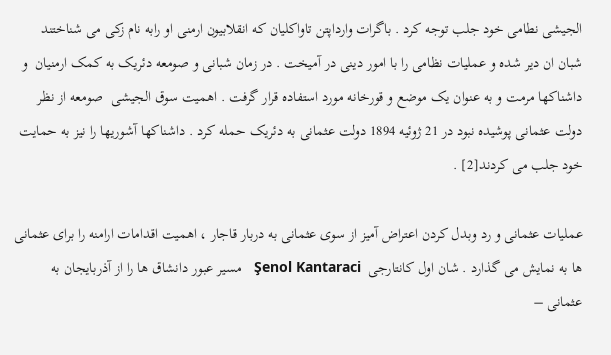الجیشی نطامی خود جلب توجه کرد . باگرات وارداپتن تاواکلیان که انقلابیون ارمنی او رابه نام زکی می شناختند شبان ان دیر شده و عملیات نظامی را با امور دینی در آمیخت . در زمان شبانی و صومعه دئریک به کمک ارمنیان  و داشناکها مرمت و به عنوان یک موضع و قورخانه مورد استفاده قرار گرفت . اهمیت سوق الجیشی  صومعه از نظر دولت عثمانی پوشیده نبود در 21 ژوئیه 1894 دولت عثمانی به دئریک حمله کرد . داشناکها آشوریها را نیز به حمایت خود جلب می کردند[2] .

عملیات عثمانی و رد وبدل کردن اعتراض آمیز از سوی عثمانی به دربار قاجار ، اهمیت اقدامات ارامنه را برای عثمانی ها به نمایش می گذارد . شان اول کانتارجی  Şenol Kantaraci   مسیر عبور دانشاق ها را از آذربایجان به عثمانی –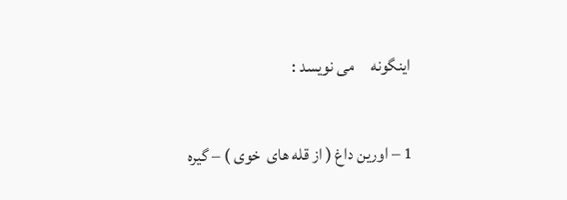اینگونه     می نویسد :

1 – اورین داغ ( از قله های  خوی ) – گیره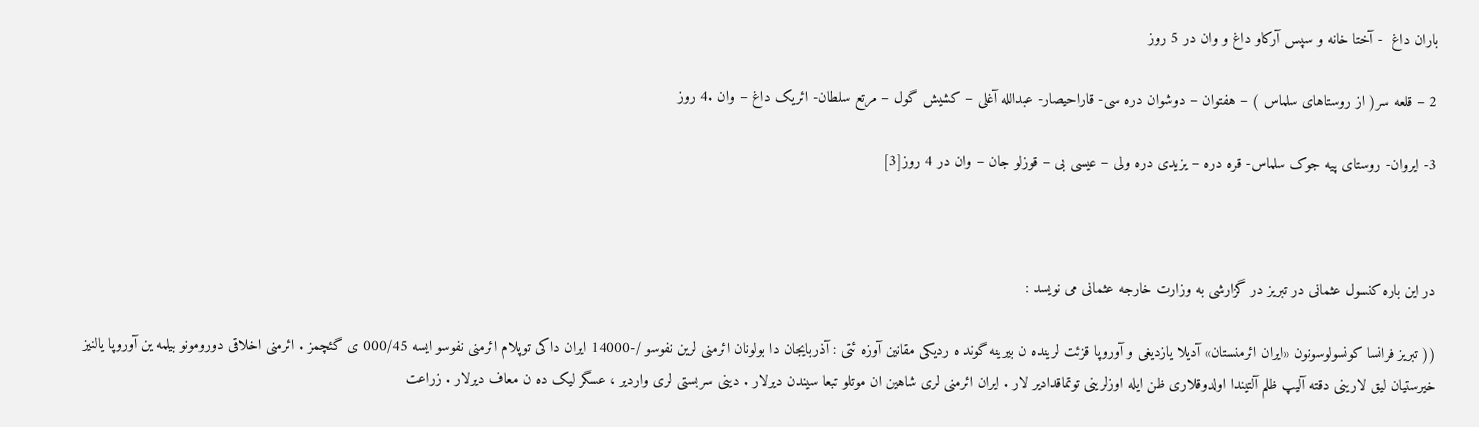باران داغ  - آختا خانه و سپس آرکاو داغ و وان در 5 روز

2 – قلعه سر( از روستاهای سلماس ) – هفتوان – دوشوان دره سی- قاراحیصار- عبدالله آغلی – کشیش گول – مرتع سلطان- ائریک داغ – وان .4 روز

3- ایروان- روستای پیه جوک سلماس- قره دره – یزیدی دره ولی – عیسی بی – قوزلو جان – وان در 4 روز[3]



در این باره کنسول عثمانی در تبریز در گزارشی به وزارت خارجه عثمانی می نویسد :

(( تبریز فرانسا کونسولوسونون «ایران ائرمنستان» آدیلا یازدیغی و آوروپا قزئت لرینده ن بیرینه گوند ه ردیکی مقانین آوزه ئتی : آذربایجان دا بولونان ائرمنی لرین نفوسو /-14000 ایران داکی توپلام ائرمنی نفوسو ایسه 000/45 ی گئچمز . ائرمنی اخلاقی دورومونو بیلمه ین آوروپا یالنیز خیرستیان لیق لارینی دقته آلیپ ظلم آلتیندا اولدوقلاری ظن ایله اوزلرینی توتماقدادیر لار . ایران ائرمنی لری شاهین ان موتلو تبعا سیندن دیرلار . دینی سربستی لری واردیر ، عسگر لیک ده ن معاف دیرلار . زراعت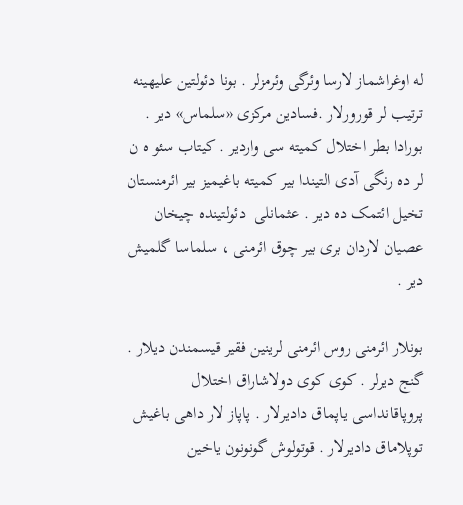له اوغراشماز لارسا وئرگی وئرمزلر . بونا دئولتین علیهینه ترتیب لر قورورلار .فسادین مرکزی «سلماس» دیر . بورادا بطر اختلال کمیته سی واردیر . کیتاب سئو ه ن لر ده رنگی آدی التیندا بیر کمیته باغیمیز بیر ائرمنستان تخیل ائتمک ده دیر . عثمانلی  دئولتینده چیخان عصیان لاردان بری بیر چوق ائرمنی ، سلماسا گلمیش دیر .

بونلار ائرمنی روس ائرمنی لرینین فقیر قیسمندن دیلار . گنج دیرلر . کوی کوی دولاشاراق اختلال پروپاقانداسی یاپماق دادیرلار . پاپاز لار داهی باغیش توپلاماق دادیرلار . قوتولوش گونونون یاخین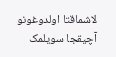لاشماقتا اولدوغونو آچیقجا سویلمک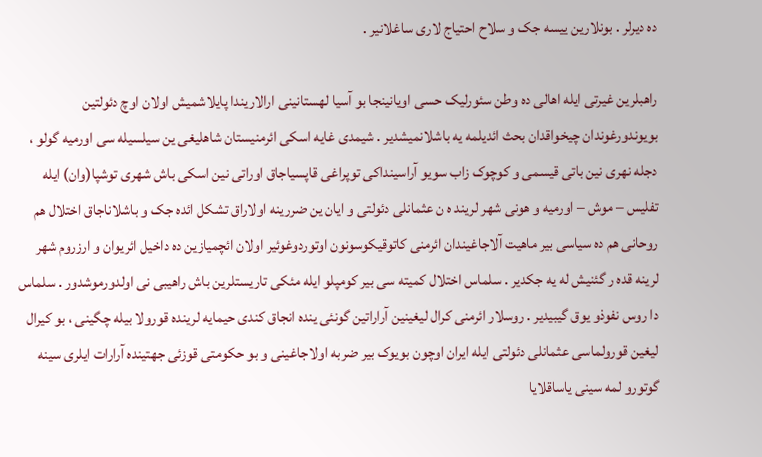ده دیرلر . بونلارین ییسه جک و سلاح احتیاج لاری ساغلانیر .

راهبلرین غیرتی ایله اهالی ده وطن سئورلیک حسی اویانینجا بو آسیا لهستانینی ارالاریندا پایلاشمیش اولان اوچ دئولتین بویوندورغوندان چیخواقدان بحث ائدیلمه یه باشلانمیشدیر . شیمدی غایه اسکی ائرمنیستان شاهلیغی ین سیلسیله سی اورمیه گولو ، دجله نهری نین باتی قیسمی و کوچوک زاب سویو آراسینداکی توپراغی قاپسیاجاق اوراتی نین اسکی باش شهری توشپا(وان) ایله تفلیس – موش – اورمیه و هونی شهر لریند ه ن عثمانلی دئولتی و ایان ین ضررینه اولاراق تشکل ائده جک و باشلاناجاق اختلال هم روحانی هم ده سیاسی بیر ماهیت آلاجاغیندان ائرمنی کاتوقیکوسونون اوتوردوغوئیر اولان ائچمیازین ده داخیل ائریوان و ارزروم شهر لرینه قده ر گئنیش له یه جکدیر . سلماس اختلال کمیته سی بیر کومپلو ایله مئکی تاریستلرین باش راهیبی نی اولدورموشدور . سلماس دا روس نفوذو یوق گیبیدیر . روسلار ائرمنی کرال لیغینین آراراتین گونئی ینده انجاق کندی حیمایه لرینده قورولا بیله چگینی ، بو کیرال لیغین قورولماسی عثمانلی دئولتی ایله ایران اوچون بویوک بیر ضربه اولاجاغینی و بو حکومتی قوزئی جهتینده آرارات ایلری سینه گوتورو لمه سینی یاساقلایا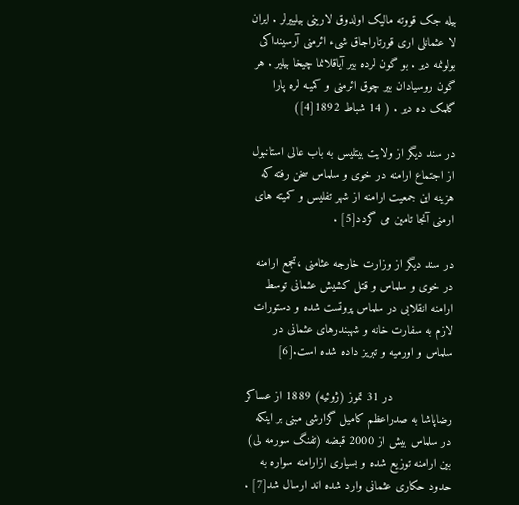بیله جک قووته مالیک اولدوق لارینی بیلییرلر . ایران لا عثمانلی اری قورتاراجاق شیء ائرمنی آرسینداکی بولونمه دیر . بو گون لرده بیر آیاقلانما چیخا بیلیر . هر گون روسیادان بیر چوق ائرمنی و کمیـه لره پارا گلمک ده دیر . ( 14 شباط 1892[4])

در سند دیگر از ولایت بیتلیس به باب عالی استانبول از اجتماع ارامنه در خوی و سلماس سخن رفته که هزینه این جمعیت ارامنه از شهر تفلیس و کمیته های ارمنی آنجا تامین می گردد[5] .

در سند دیگر از وزارت خارجه عثامنی ،تجمع ارامنه در خوی و سلماس و قتل کشیش عثمانی توسط ارامنه انقلابی در سلماس پروتست شده و دستورات لازم به سفارت خانه و شهبندرهای عثمانی در سلماس و اورمیه و تبریز داده شده است.[6]

                 در 31 تموز (ژوئیه) 1889 از عساکر رضاپاشا به صدراعظم کامیل گزارشی مبنی بر اینکه در سلماس بیش از 2000 قبضه (تفنگ سورمه لی) بین ارامنه توزیع شده و بسیاری ازارامنه سواره به حدود حکاری عثمانی وارد شده اند ارسال شد[7] .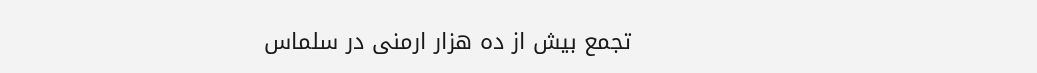تجمع بیش از ده هزار ارمنی در سلماس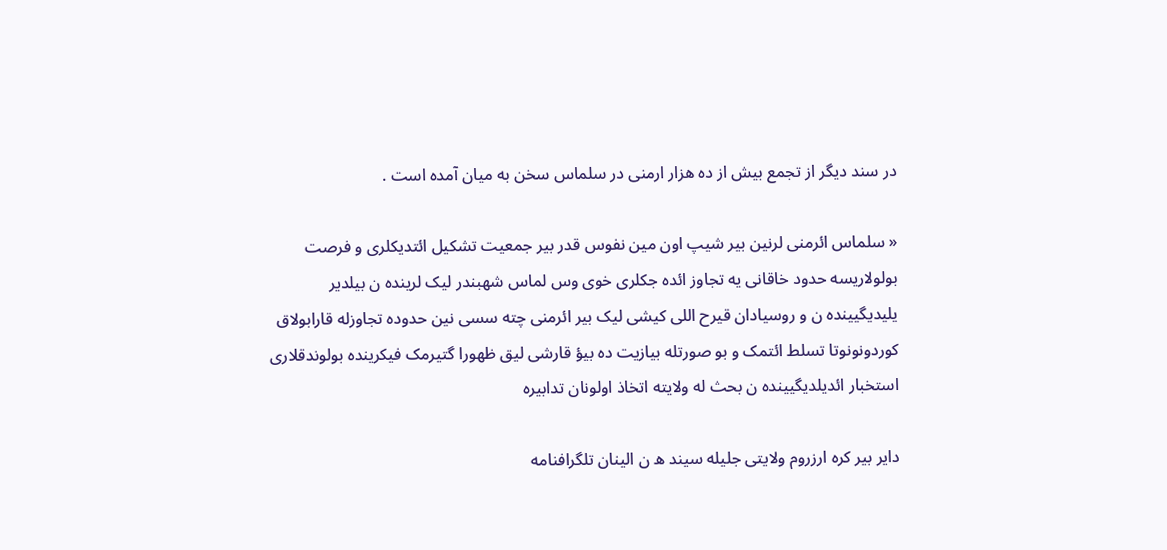در سند دیگر از تجمع بیش از ده هزار ارمنی در سلماس سخن به میان آمده است .

« سلماس ائرمنی لرنین بیر شیپ اون مین نفوس قدر بیر جمعیت تشکیل ائتدیکلری و فرصت بولولاریسه حدود خاقانی یه تجاوز ائده جکلری خوی وس لماس شهبندر لیک لرینده ن بیلدیر یلیدیگیینده ن و روسیادان قیرح اللی کیشی لیک بیر ائرمنی چته سسی نین حدوده تجاوزله قارابولاق کوردونونوتا تسلط ائتمک و بو صورتله بیازیت ده بیؤ قارشی لیق ظهورا گتیرمک فیکرینده بولوندقلاری استخبار ائدیلدیگیینده ن بحث له ولایته اتخاذ اولونان تدابیره

دایر بیر کره ارزروم ولایتی جلیله سیند ه ن الینان تلگرافنامه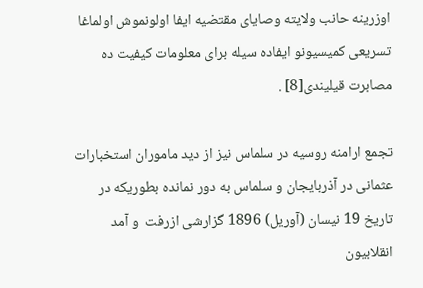اوزرینه حانب ولایته وصایای مقتضیه ایفا اولونموش اولماغا تسریعی کمیسیونو ایفاده سیله برای معلومات کیفیت ده مصابرت قیلیندی[8] .

تجمع ارامنه روسیه در سلماس نیز از دید ماموران استخبارات عثمانی در آذربایجان و سلماس به دور نمانده بطوریکه در تاریخ 19 نیسان (آوریل) 1896 گزارشی ازرفت  و آمد انقلابیون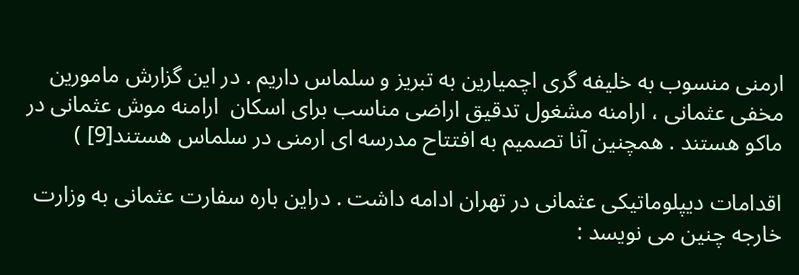ارمنی منسوب به خلیفه گری اچمیارین به تبریز و سلماس داریم . در این گزارش مامورین مخفی عثمانی ، ارامنه مشغول تدقیق اراضی مناسب برای اسکان  ارامنه موش عثمانی در ماکو هستند . همچنین آنا تصمیم به افتتاح مدرسه ای ارمنی در سلماس هستند[9] )

اقدامات دیپلوماتیکی عثمانی در تهران ادامه داشت . دراین باره سفارت عثمانی به وزارت خارجه چنین می نویسد :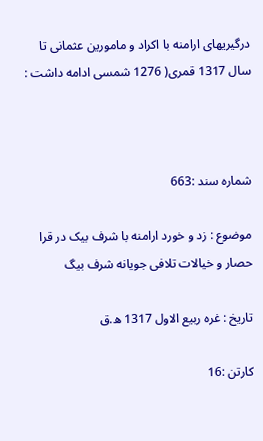درگیریهای ارامنه با اکراد و مامورین عثمانی تا سال 1317 قمری( 1276 شمسی ادامه داشت :



شماره سند :663

موضوع : زد و خورد ارامنه با شرف بیک در قرا حصار و خیالات تلافی جویانه شرف بیگ

تاریخ : غره ربیع الاول 1317 ه.ق

کارتن :16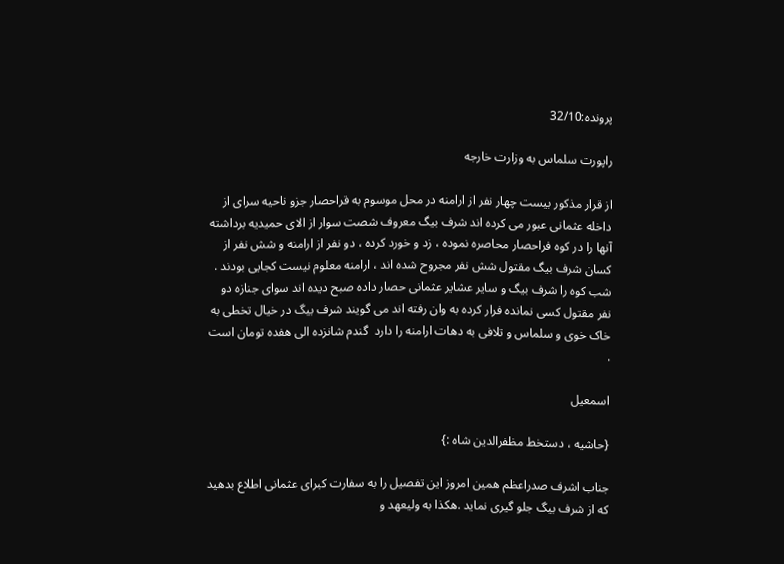پرونده:32/10

راپورت سلماس به وزارت خارجه

از قرار مذکور بیست چهار نفر از ارامنه در محل موسوم به قراحصار جزو ناحیه سرای از داخله عثمانی عبور می کرده اند شرف بیگ معروف شصت سوار از الای حمیدیه برداشته آنها را در کوه فراحصار محاصره نموده ، زد و خورد کرده ، دو نفر از ارامنه و شش نفر از کسان شرف بیگ مقتول شش نفر مجروح شده اند ، ارامنه معلوم نیست کجایی بودند . شب کوه را شرف بیگ و سایر عشایر عثمانی حصار داده صبح دیده اند سوای جنازه دو نفر مقتول کسی نمانده فرار کرده به وان رفته اند می گویند شرف بیگ در خیال تخطی به خاک خوی و سلماس و تلافی به دهات ارامنه را دارد  گندم شانزده الی هفده تومان است .

اسمعیل

{حاشیه ، دستخط مظفرالدین شاه :}

جناب اشرف صدراعظم همین امروز این تفصیل را به سفارت کبرای عثمانی اطلاع بدهید که از شرف بیگ جلو گیری نماید .هکذا به ولیعهد و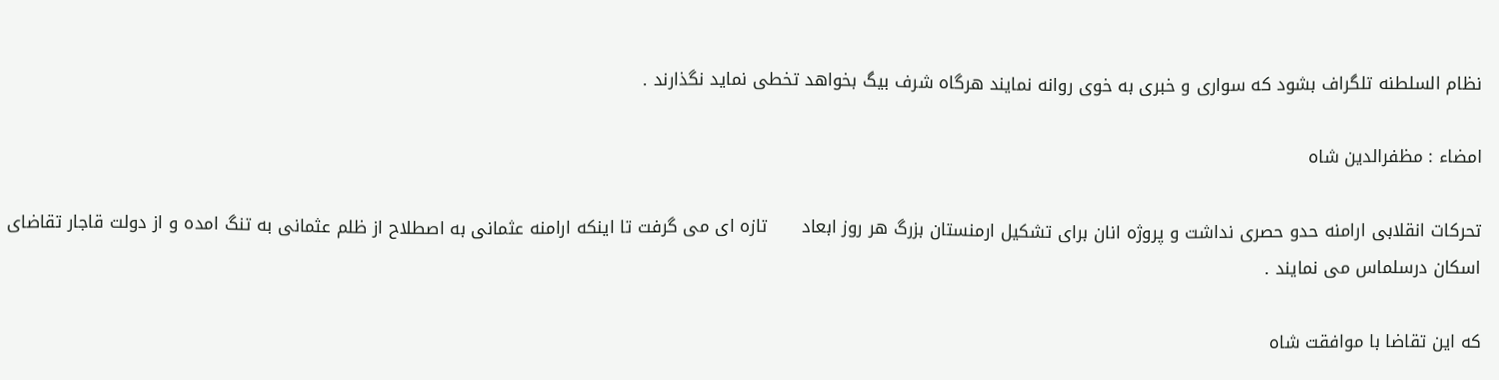نظام السلطنه تلگراف بشود که سواری و خبری به خوی روانه نمایند هرگاه شرف بیگ بخواهد تخطی نماید نگذارند .

امضاء : مظفرالدین شاه

تحرکات انقلابی ارامنه حدو حصری نداشت و پروژه انان برای تشکیل ارمنستان بزرگ هر روز ابعاد      تازه ای می گرفت تا اینکه ارامنه عثمانی به اصطلاح از ظلم عثمانی به تنگ امده و از دولت قاجار تقاضای اسکان درسلماس می نمایند .

که این تقاضا با موافقت شاه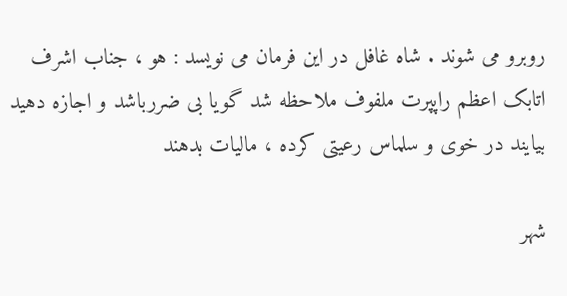روبرو می شوند . شاه غافل در این فرمان می نویسد : هو ، جناب اشرف اتابک اعظم راپپرت ملفوف ملاحظه شد گویا بی ضررباشد و اجازه دهید بیایند در خوی و سلماس رعیتی کرده ، مالیات بدهند

شهر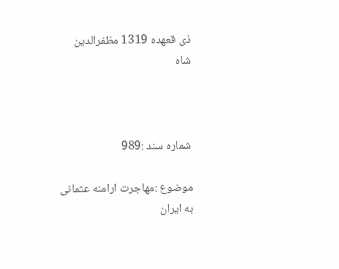ذی قعهده 1319 مظفرالدین شاه



شماره سند :989

موضوع :مهاجرت ارامنه عثمانی به ایران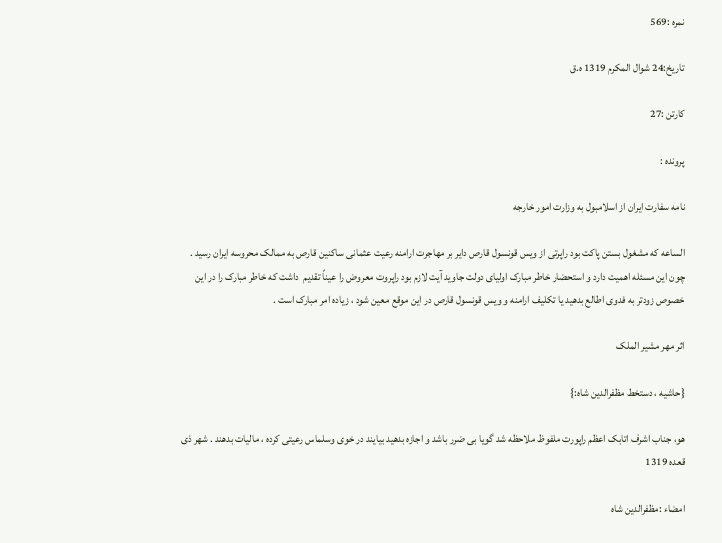نمره :569

تاریخ:24 شوال المکرم 1319 ه.ق

کارتن :27

پرونده :

نامه سفارت ایران از اسلامبول به وزارت امور خارجه

الساعه که مشغول بستن پاکت بود راپرتی از ویس قونسول قارص دایر بر مهاجرت ارامنه رعیت عثمانی ساکنین قارص به ممالک محروسه ایران رسید . چون این مسئله اهمیت دارد و استحضار خاطر مبارک اولیای دولت جاوید آیت لازم بود راپروت معروض را عیناً تقدیم  داشت که خاطر مبارک را در این خصوص زودتر به فدوی اطالع بدهید یا تکلیف ارامنه و ویس قونسول قارص در این موقع معین شود ، زیاده امر مبارک است .

اثر مهر مشیر الملک

{حاشیه ، دستخط مظفرالدین شاه:}

هو، جناب اشرف اتابک اعظم راپورت ملفوظ ملاحظه شد گویا بی ضرر باشد و اجازه بدهید بیایند در خوی وسلماس رعیتی کرده ، مالیات بدهند . شهر ذی قعده 1319

امضاء :مظفرالدین شاه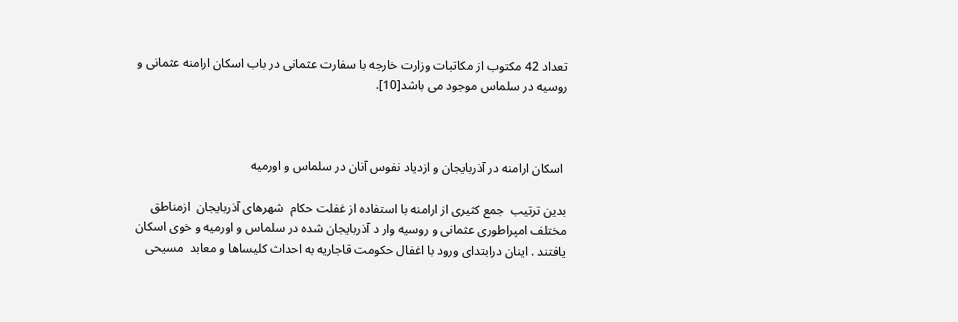تعداد 42 مکتوب از مکاتبات وزارت خارجه با سفارت عثمانی در باب اسکان ارامنه عثمانی و روسیه در سلماس موجود می باشد[10].



 اسکان ارامنه در آذربایجان و ازدیاد نفوس آنان در سلماس و اورمیه

بدین ترتیب  جمع کثیری از ارامنه با استفاده از غفلت حکام  شهرهای آذربایجان  ازمناطق مختلف امپراطوری عثمانی و روسیه وار د آذربایجان شده در سلماس و اورمیه و خوی اسکان یافتند . اینان درابتدای ورود با اغفال حکومت قاجاریه به احداث کلیساها و معابد  مسیحی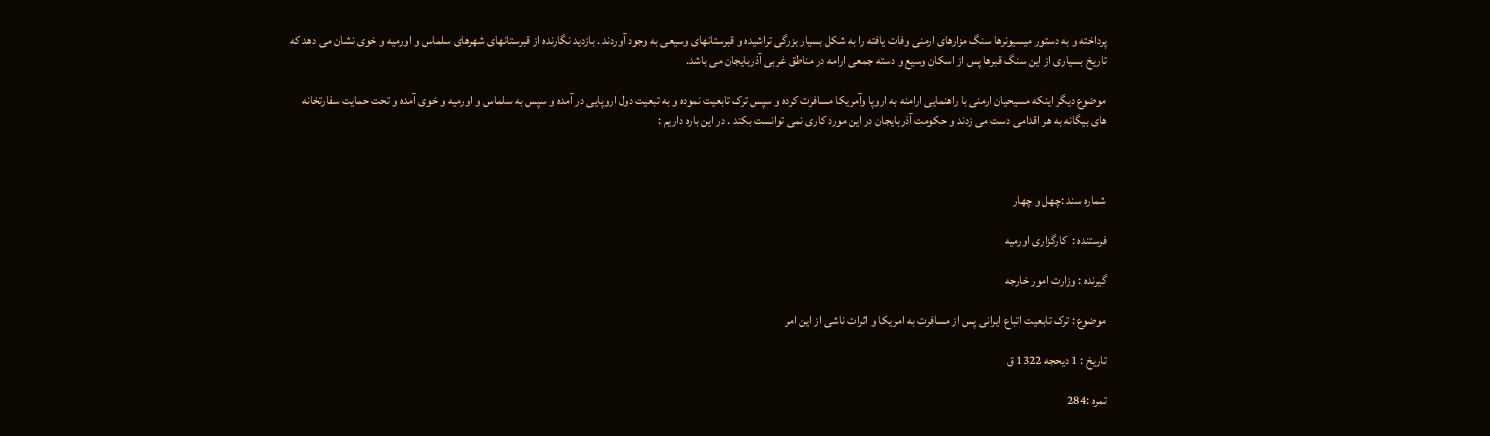پرداخته و به دستور میسیونرها سنگ مزارهای ارمنی وفات یافته را به شکل بسیار بزرگی تراشیده و قبرستانهای وسیعی به وجود آوردند . بازدید نگارنده از قبرستانهای شهرهای سلماس و اورمیه و خوی نشان می دهد که تاریخ بسیاری از این سنگ قبرها پس از اسکان وسیع و دسته جمعی ارامه در مناطق غربی آذربایجان می باشد.

موضوع دیگر اینکه مسیحیان ارمنی با راهنمایی ارامنه به اروپا وآمریکا مسافرت کرده و سپس ترک تابعیت نموده و به تبعیت دول اروپایی در آمده و سپس به سلماس و اورمیه و خوی آمده و تحت حمایت سفارتخانه های بیگانه به هر اقدامی دست می زدند و حکومت آذربایجان در این مورد کاری نمی توانست بکند . در این باره داریم :



شماره سند :چهل و چهار

فرستنده :  کارگزاری اورمیه

گیرنده : وزارت امور خارجه

موضوع : ترک تابعیت اتباع ایرانی پس از مسافرت به امریکا و اثرات ناشی از این امر

تاریخ : 1 دیحجه 1322 ق

تمره :284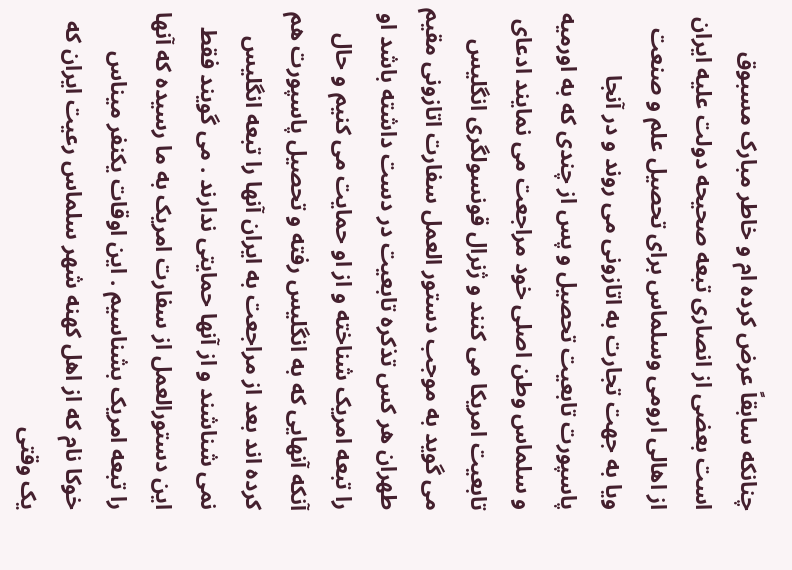چنانکه سابقاً عرض کرده ام و خاطر مبارک مسبوق است بعضی از انصاری تبعه صحیحه دولت علیه ایران از اهالی ارومی وسلماس برای تحصیل علم و صنعت ویا به جهت تجارت به اتازونی می روند و در آنجا پاسپورت تابعیت تحصیل و پس از چندی که به اورمیه و سلماس وطن اصلی خود مراجعت می نمایند ادعای تابعیت امریکا می کنند و ژنرال قونسولگری انگلیس می گوید به موجب دستور العمل سفارت اتازونی مقیم طهران هر کس تذکره تابعیت در دست داشته باشد او را تبعه امریک شناخته و از او حمایت می کنیم و حال آنکه آنهایی که به انگلیس رفته و تحصیل پاسپورت هم کرده اند بعد از مراجعت به ایران آنها را تبعه انگلیس نمی شناشند و از آنها حمایتی ندارند . می گویند فقط این دستورالعمل از سفارت امریک به ما رسیده که آنها را تبعه امریک بشناسیم . این اوقات یکنفر میناس خوکا نام که از اهل کهنه شهر سلماس رعیت ایران که یک وقتی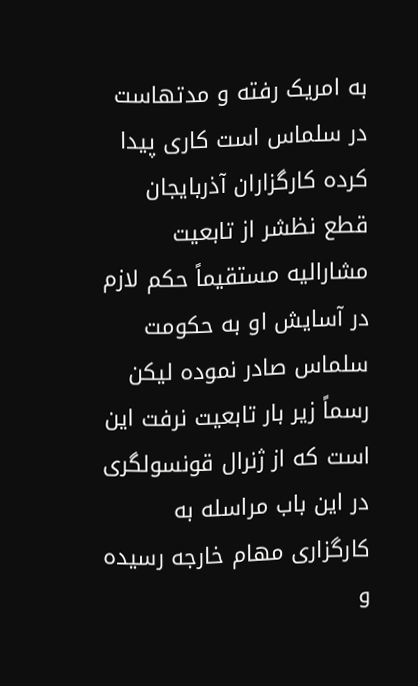به امریک رفته و مدتهاست در سلماس است کاری پیدا کرده کارگزاران آذربایجان قطع نظشر از تابعیت مشارالیه مستقیماً حکم لازم در آسایش او به حکومت سلماس صادر نموده لیکن رسماً زیر بار تابعیت نرفت این است که از ژنرال قونسولگری در این باب مراسله به کارگزاری مهام خارجه رسیده و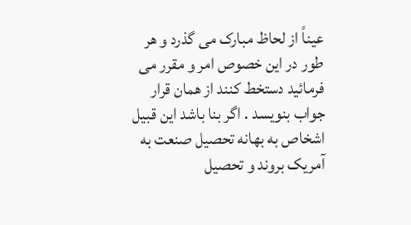عیناً از لحاظ مبارک می گذرد و هر طور در این خصوص امر و مقرر می فرمائید دستخط کنند از همان قرار جواب بنویسد . اگر بنا باشد این قبیل اشخاص به بهانه تحصیل صنعت به آمریک بروند و تحصیل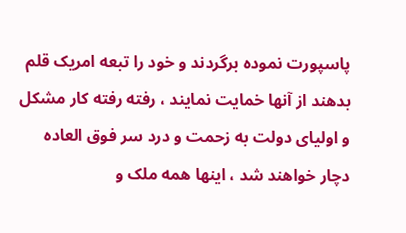پاسپورت نموده برگردند و خود را تبعه امریک قلم بدهند از آنها خمایت نمایند ، رفته رفته کار مشکل  و اولیای دولت به زحمت و درد سر فوق العاده دچار خواهند شد ، اینها همه ملک و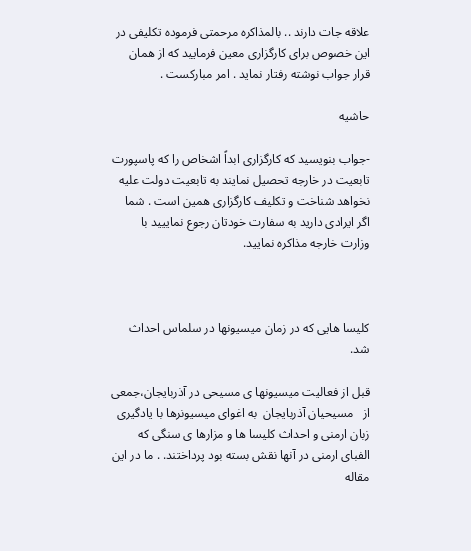علاقه جات دارند .. بالمذاکره مرحمتی فرموده تکلیفی در این خصوص برای کارگزاری معین فرمایید که از همان قرار جواب نوشته رفتار نماید . امر مبارکست .

حاشیه

-جواب بنویسید که کارگزاری ابداً اشخاص را که پاسپورت تابعیت در خارجه تحصیل نمایند به تابعیت دولت علیه نخواهد شناخت و تکلیف کارگزاری همین است . شما اگر ایرادی دارید به سفارت خودتان رجوع نماییید با وزارت خارجه مذاکره نمایید.



کلیسا هایی که در زمان میسیونها در سلماس احداث شد.

قبل از فعالیت میسیونها ی مسیحی در آذربایجان،جمعی از   مسیحیان آذربایجان  به اغوای میسیونرها با یادگیری زبان ارمنی و احداث کلیسا ها و مزارها ی سنگی که الفبای ارمنی در آنها نقش بسته بود پرداختند. . ما در این مقاله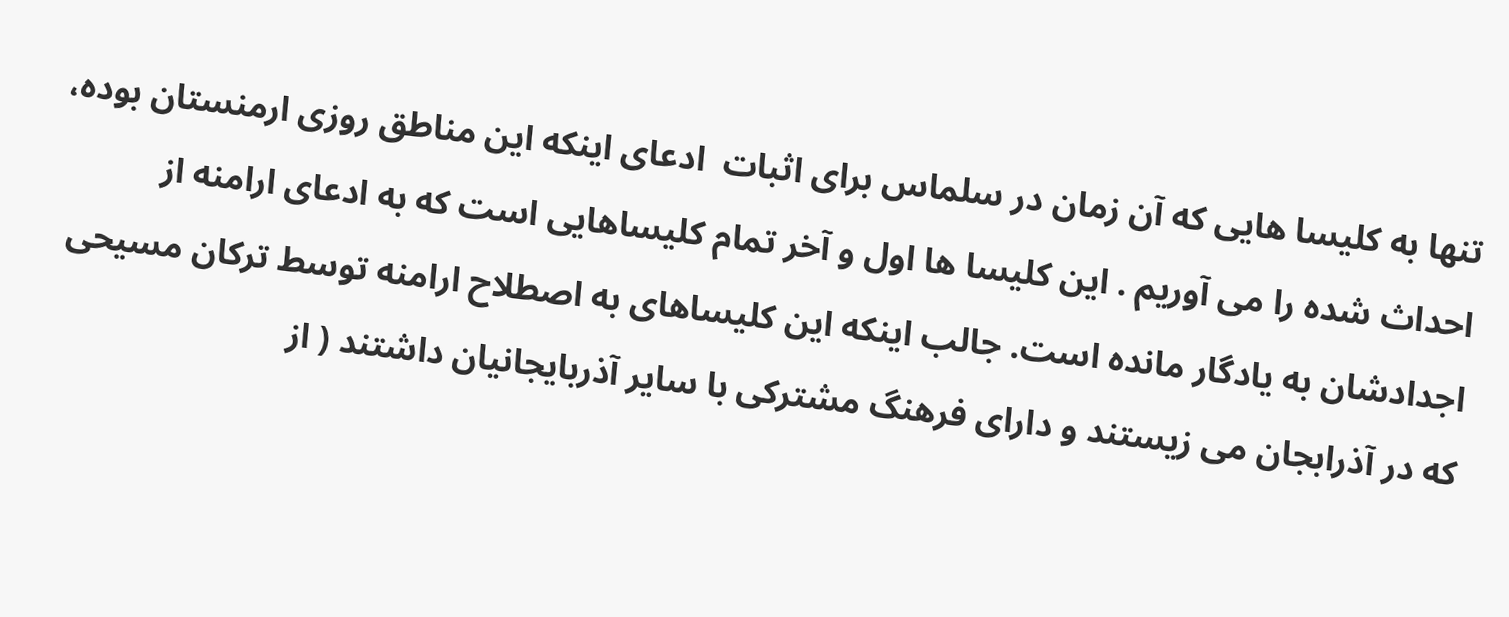تنها به کلیسا هایی که آن زمان در سلماس برای اثبات  ادعای اینکه این مناطق روزی ارمنستان بوده،   احداث شده را می آوریم . این کلیسا ها اول و آخر تمام کلیساهایی است که به ادعای ارامنه از اجدادشان به یادگار مانده است. جالب اینکه این کلیساهای به اصطلاح ارامنه توسط ترکان مسیحی که در آذرابجان می زیستند و دارای فرهنگ مشترکی با سایر آذربایجانیان داشتند ( از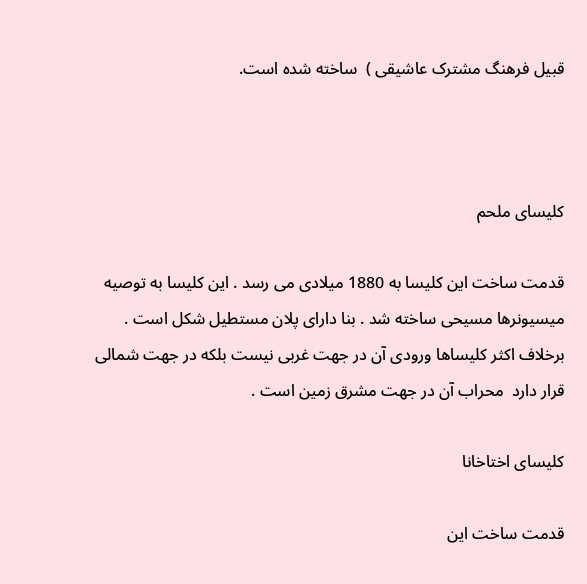قبیل فرهنگ مشترک عاشیقی )  ساخته شده است.



کلیسای ملحم

قدمت ساخت این کلیسا به 1880 میلادی می رسد . این کلیسا به توصیه میسیونرها مسیحی ساخته شد . بنا دارای پلان مستطیل شکل است . برخلاف اکثر کلیساها ورودی آن در جهت غربی نیست بلکه در جهت شمالی قرار دارد  محراب آن در جهت مشرق زمین است .

کلیسای اختاخانا

قدمت ساخت این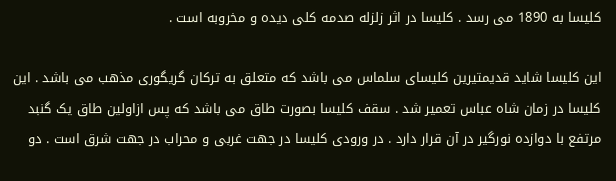کلیسا به 1890 می رسد . کلیسا در اثر زلزله صدمه کلی دیده و مخروبه است .

این کلیسا شاید قدیمتیرین کلیسای سلماس می باشد که متعلق به ترکان گریگوری مذهب می باشد . این کلیسا در زمان شاه عباس تعمیر شد . سقف کلیسا بصورت طاق می باشد که پس ازاولین طاق یک گنبد مرتفع با دوازده نورگیر در آن قرار دارد . در ورودی کلیسا در جهت غربی و محراب در جهت شرق است . دو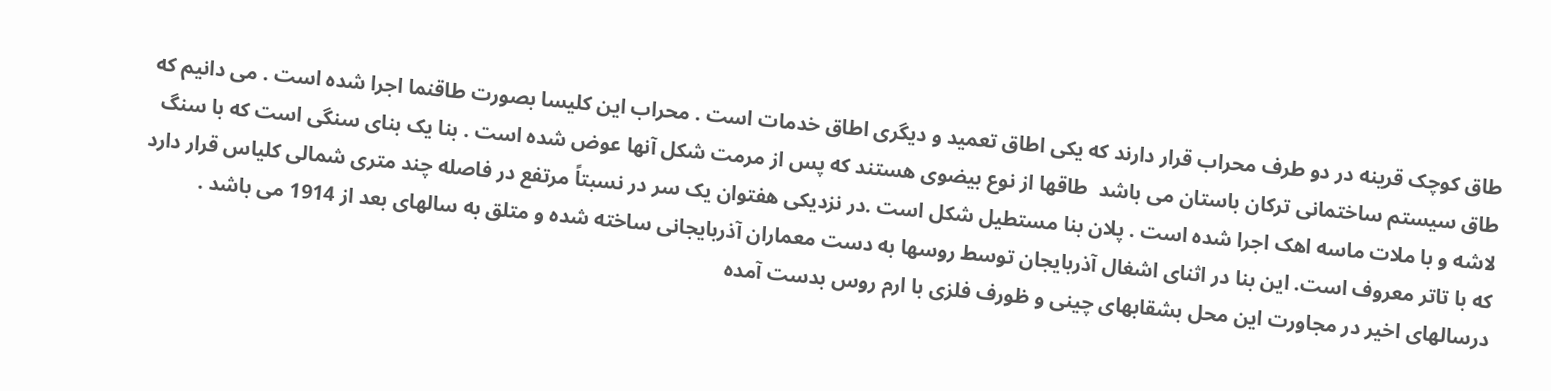طاق کوچک قرینه در دو طرف محراب قرار دارند که یکی اطاق تعمید و دیگری اطاق خدمات است . محراب این کلیسا بصورت طاقنما اجرا شده است . می دانیم که طاق سیستم ساختمانی ترکان باستان می باشد  طاقها از نوع بیضوی هستند که پس از مرمت شکل آنها عوض شده است . بنا یک بنای سنگی است که با سنگ لاشه و با ملات ماسه اهک اجرا شده است . پلان بنا مستطیل شکل است .در نزدیکی هفتوان یک سر در نسبتاً مرتفع در فاصله چند متری شمالی کلیاس قرار دارد که با تاتر معروف است. این بنا در اثنای اشغال آذربایجان توسط روسها به دست معماران آذربایجانی ساخته شده و متلق به سالهای بعد از 1914 می باشد . درسالهای اخیر در مجاورت این محل بشقابهای چینی و ظورف فلزی با ارم روس بدست آمده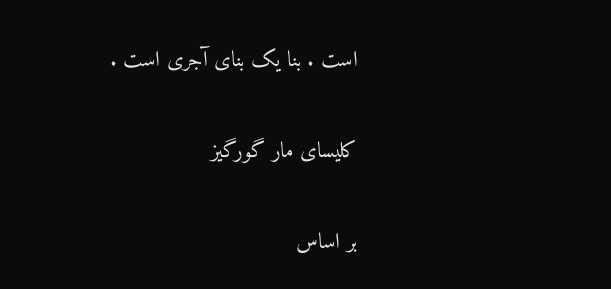است . بنا یک بنای آجری است .

کلیسای مار گورگیز

بر اساس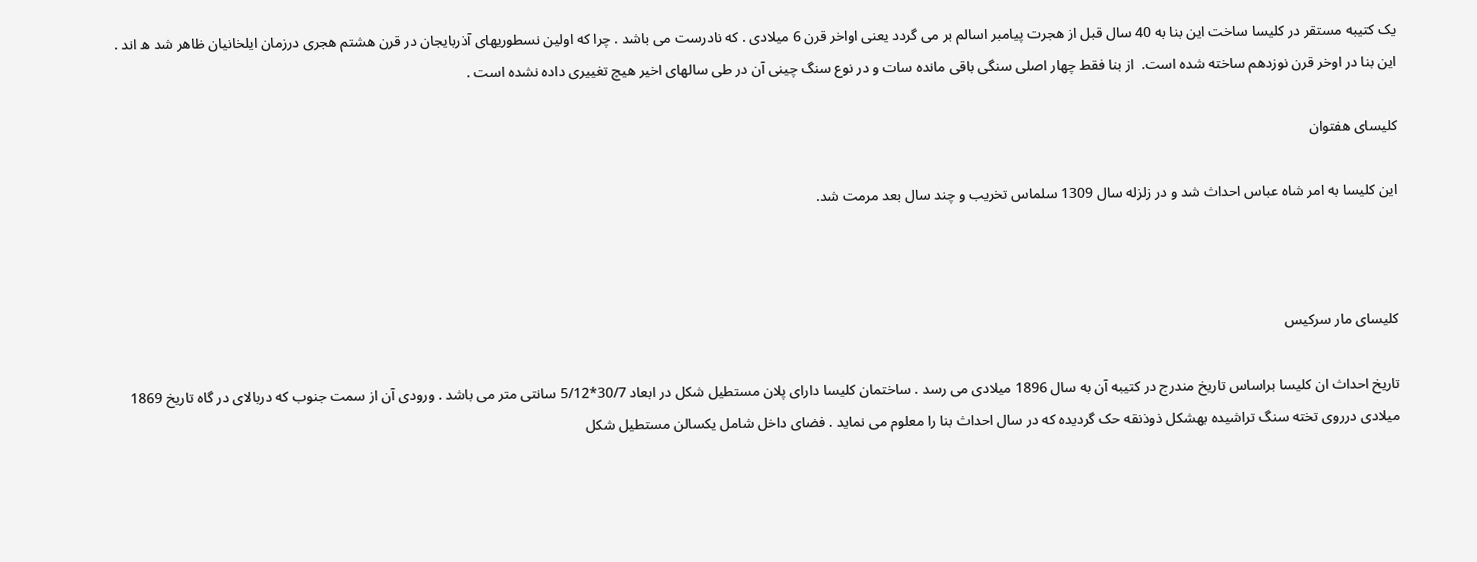یک کتیبه مستقر در کلیسا ساخت این بنا به 40 سال قبل از هجرت پیامبر اسالم بر می گردد یعنی اواخر قرن 6 میلادی . که نادرست می باشد . چرا که اولین نسطوریهای آذربایجان در قرن هشتم هجری درزمان ایلخانیان ظاهر شد ه اند . این بنا در اوخر قرن نوزدهم ساخته شده است.  از بنا فقط چهار اصلی سنگی باقی مانده سات و در نوع سنگ چینی آن در طی سالهای اخیر هیچ تغییری داده نشده است .

کلیسای هفتوان

این کلیسا به امر شاه عباس احداث شد و در زلزله سال 1309 سلماس تخریب و چند سال بعد مرمت شد.



کلیسای مار سرکیس

تاریخ احداث ان کلیسا براساس تاریخ مندرج در کتیبه آن به سال 1896 میلادی می رسد . ساختمان کلیسا دارای پلان مستطیل شکل در ابعاد 30/7*5/12 سانتی متر می باشد . ورودی آن از سمت جنوب که دربالای در گاه تاریخ 1869 میلادی درروی تخته سنگ تراشیده بهشکل ذوذنقه حک گردیده که در سال احداث بنا را معلوم می نماید . فضای داخل شامل یکسالن مستطیل شکل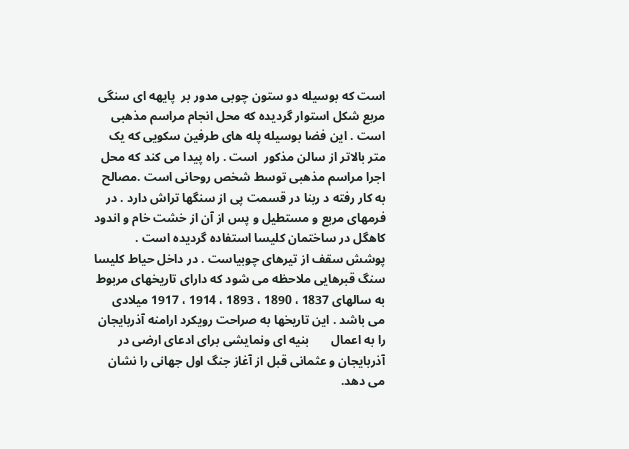است که بوسیله دو ستون چوبی مدور بر  پایهه ای سنگی مربع شکل استوار گردیده که محل انجام مراسم مذهبی است . این فضا بوسیله پله های طرفین سکویی که یک متر بالاتر از سالن مذکور  است . راه پیدا می کند که محل اجرا مراسم مذهبی توسط شخص روحانی است .مصالح به کار رفته د ربنا در قسمت پی از سنگها تراش دارد . در فرمهای مربع و مستطیل و پس از آن از خشت خام و اندود کاهگل در ساختمان کلیسا استفاده گردیده است . پوشش سقف از تیرهای چوبیاست . در داخل حیاط کلیسا سنگ قبرهایی ملاحظه می شود که دارای تاریخهای مربوط به سالهای 1837 ، 1890 ، 1893 ، 1914 ، 1917 میلادی می باشد . این تاریخها به صراحت رویکرد ارامنه آذربایجان را به اعمال       بنیه ای ونمایشی برای ادعای ارضی در آذربایجان و عثمانی قبل از آغاز جنگ اول جهانی را نشان می دهد.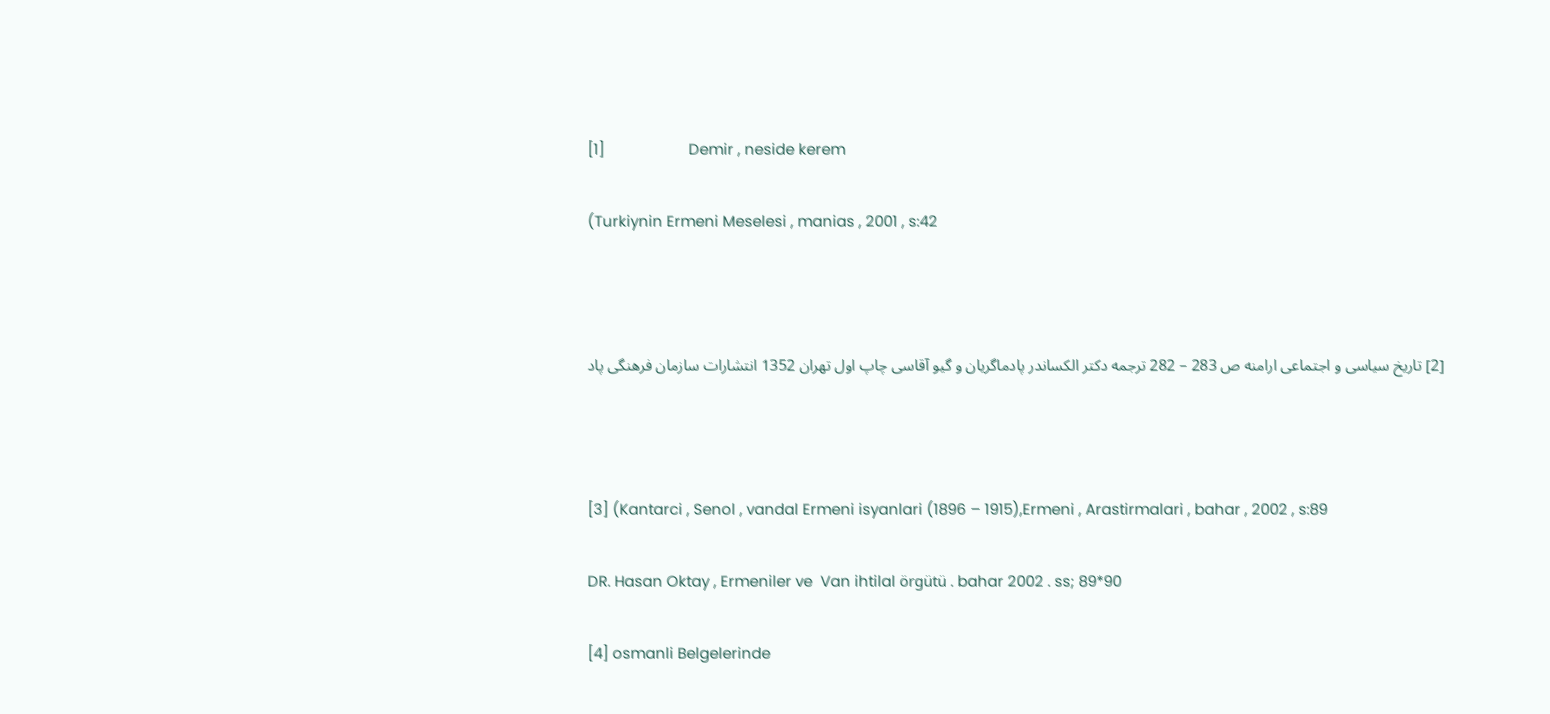[1]                     Demir , neside kerem

(Turkiynin Ermeni Meselesi , manias , 2001 , s:42



[2] تاریخ سیاسی و اجتماعی ارامنه ص 283 – 282 ترجمه دکتر الکساندر پادماگریان و گیو آقاسی چاپ اول تهران 1352 انتشارات سازمان فرهنگی پاد



[3] (Kantarci , Senol , vandal Ermeni isyanlari (1896 – 1915),Ermeni , Arastirmalari , bahar , 2002 , s:89

DR. Hasan Oktay , Ermeniler ve  Van ihtilal örgütü . bahar 2002 . ss; 89*90

[4] osmanli Belgelerinde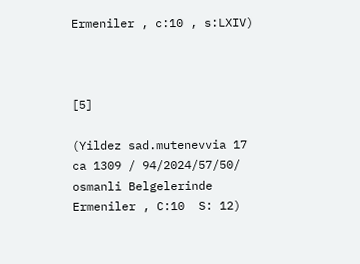Ermeniler , c:10 , s:LXIV)



[5]

(Yildez sad.mutenevvia 17 ca 1309 / 94/2024/57/50/ osmanli Belgelerinde Ermeniler , C:10  S: 12)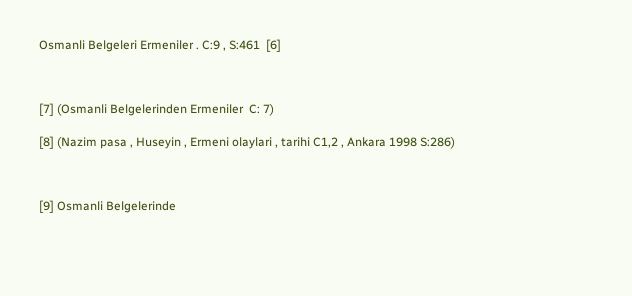Osmanli Belgeleri Ermeniler . C:9 , S:461  [6]



[7] (Osmanli Belgelerinden Ermeniler  C: 7)

[8] (Nazim pasa , Huseyin , Ermeni olaylari , tarihi C1,2 , Ankara 1998 S:286)



[9] Osmanli Belgelerinde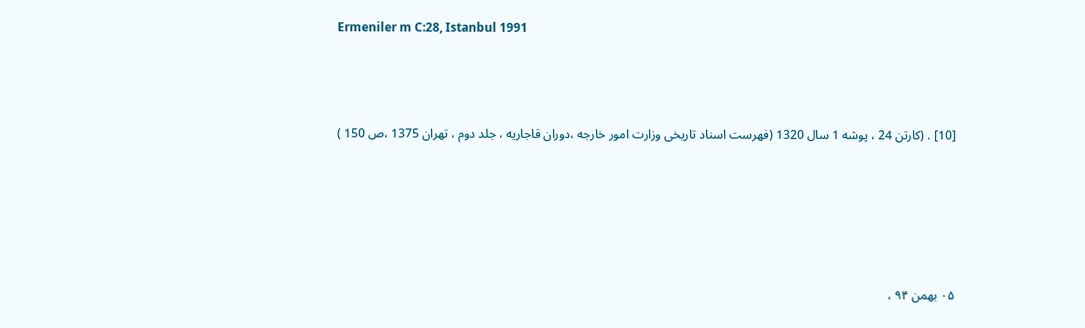Ermeniler m C:28, Istanbul 1991



[10] . (کارتن 24 ، پوشه 1 سال 1320 (فهرست اسناد تاریخی وزارت امور خارجه ،دوران قاجاریه ، جلد دوم ، تهران 1375 ،ص 150 )





۰۵ بهمن ۹۴ ،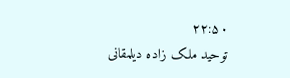۲۲:۵۰
توحید ملک زاده دیلمقانی